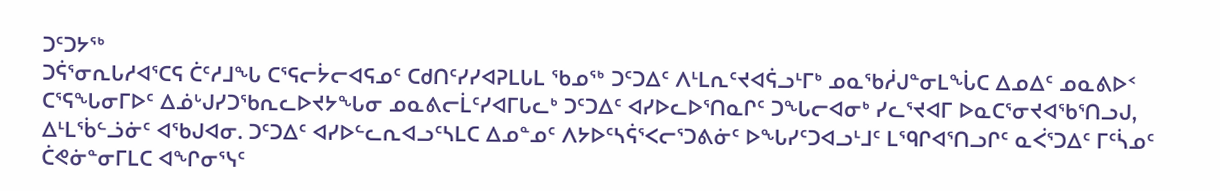ᑐᑦᑐᔭᖅ
ᑐᕌᕐᓂᕆᒐᓱᐊᕐᑕᕋ ᑖᑦᓱᒧᖓ ᑕᕐᕋᓕᔮᓕᐊᕋᓄᑦ ᑕᑯᑎᑦᓯᓯᐊᕈᒪᒐᒪ ᖃᓄᖅ ᑐᑦᑐᐃᑦ ᐱᒻᒪᕆᑦᔪᐊᕌᓗᒻᒥᒃ ᓄᓇᖃᓲᒍᓐᓂᒪᖔᑕ ᐃᓄᐃᑦ ᓄᓇᕕᐅᑉ ᑕᕐᕋᖓᓂᒥᐅᑦ ᐃᓅᒡᒍᓯᑐᖃᕆᓚᐅᔪᔭᖓᓂ ᓄᓇᕕᓕᒫᑦᓯᐊᒥᒐᓚᒃ ᑐᑦᑐᐃᑦ ᐊᓯᐅᓚᐅᕐᑎᓇᒋᑦ ᑐᖓᓕᐊᓂᒃ ᓯᓚᕐᔪᐊᒥ ᐅᓇᑕᕐᓂᔪᐊᖃᕐᑎᓗᒍ, ᐃᒻᒪᖄᓪᓘᓃᑦ ᐊᖃᒍᐊᓂ. ᑐᑦᑐᐃᑦ ᐊᓯᐅᓪᓚᕆᐊᓗᑦᓴᒪᑕ ᐃᓄᓐᓄᑦ ᐱᔭᐅᑦᓴᕌᕐᐸᓕᕐᑐᕕᓃᑦ ᐅᖓᓯᑦᑐᐊᓗᒻᒧᑦ ᒪᙯᒋᐊᕐᑎᓗᒋᑦ ᓇᐹᕐᑐᐃᑦ ᒥᑦᓵᓄᑦ ᑖᕙᓃᓐᓂᒥᒪᑕ ᐊᖏᓂᕐᓭᑦ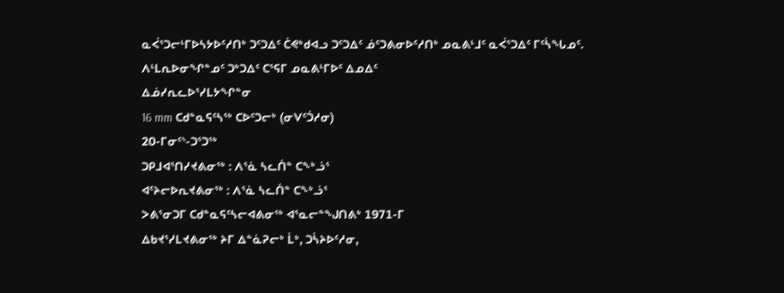ᓇᐹᕐᑐᓕᒻᒥᐅᓴᔭᐅᑦᓱᑎᒃ ᑐᑦᑐᐃᑦ ᑖᕙᒃᑯᐊᓗ ᑐᑦᑐᐃᑦ ᓅᑦᑐᕕᓂᐅᑦᓱᑎᒃ ᓄᓇᕕᒻᒧᑦ ᓇᐹᕐᑐᐃᑦ ᒥᑦᓵᖓᓄᑦ.
ᐱᒻᒪᕆᐅᓂᖏᓐᓄᑦ ᑐᒃᑐᐃᑦ ᑕᕐᕋᒥ ᓄᓇᕕᒻᒥᐅᑦ ᐃᓄᐃᑦ
ᐃᓅᓯᕆᓚᐅᕐᓯᒪᔭᖏᓐᓂ
16 mm ᑕᑯᓐᓇᕋᑦᓴᖅ ᑕᐅᑦᑐᓕᒃ (ᓂᐯᑦᑑᓱᓂ)
20-ᒥᓂᑦᔅ-ᑐᕐᑐᖅ
ᑐᑭᒧᐊᕐᑎᓯᔪᕕᓂᖅ : ᐱᕐᓈ ᓴᓚᑏᓐ ᑕᖕᒃᓘᕐ
ᐊᑦᔨᓕᐅᕆᔪᕕᓂᖅ : ᐱᕐᓈ ᓴᓚᑏᓐ ᑕᖕᒃᓘᕐ
ᐳᕕᕐᓂᑐᒥ ᑕᑯᓐᓇᕋᑦᓴᓕᐊᕕᓂᖅ ᐊᕐᓇᓕᓐᖑᑎᕕᒃ 1971-ᒥ
ᐃᑲᔪᕐᓯᒪᔪᕕᓂᖅ ᔨᒥ ᐃᓐᓈᕈᓕᒃ ᒫᒃ, ᑐᓵᔨᐅᑦᓱᓂ,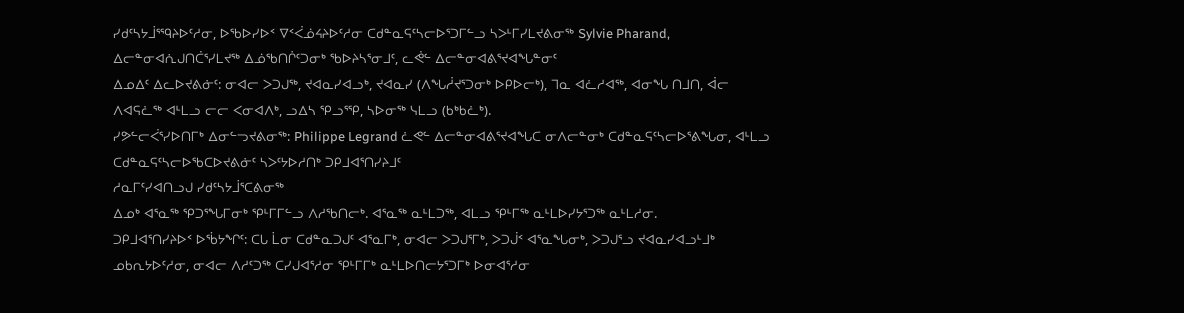ᓯᑯᑦᓴᔭᒨᕐᙯᔨᐅᑦᓱᓂ, ᐅᖃᐅᓯᐅᑉ ᐁᑉᐹᓅᔦᔨᐅᑦᓱᓂ ᑕᑯᓐᓇᕋᑦᓴᓕᐅᕐᑐᒥᓪᓗ ᓴᐳᒻᒥᓯᒪᔪᕕᓂᖅ Sylvie Pharand, ᐃᓕᓐᓂᐊᕇᒍᑎᑖᕐᓯᒪᔪᖅ ᐃᓅᖃᑎᒌᑦᑐᓂᒃ ᖃᐅᔨᓴᕐᓂᒧᑦ, ᓚᕚᓪ ᐃᓕᓐᓂᐊᕕᕐᔪᐊᖓᓐᓂᑦ
ᐃᓄᐃᑦ ᐃᓚᐅᔪᕕᓃᑦ: ᓂᐊᓕ ᐳᑐᒍᖅ, ᔪᐊᓇᓯᐊᓗᒃ, ᔪᐊᓇᓯ (ᐱᖓᓲᔪᕐᑐᓂᒃ ᐅᑭᐅᓕᒃ), ᒣᓇ ᐊᓛᓱᐊᖅ, ᐊᓂᖓ ᑎᒧᑎ, ᐋᓕ ᐱᐊᕋᓛᖅ ᐊᒻᒪᓗ ᓕᓕ ᐸᓂᐊᐱᒃ, ᓗᐃᓴ ᕿᓗᕐᕿ, ᓴᐅᓂᖅ ᓭᒪᓗ (ᑲᒃᑲᓛᒃ).
ᓯᕗᓪᓕᐹᕐᓯᐅᑎᒥᒃ ᐃᓂᓪᓓᔪᕕᓂᖅ: Philippe Legrand ᓛᕙᓪ ᐃᓕᓐᓂᐊᕕᕐᔪᐊᖓᑕ ᓂᐱᓕᓐᓂᒃ ᑕᑯᓐᓇᕋᑦᓴᓕᐅᕐᕕᖓᓂ, ᐊᒻᒪᓗ ᑕᑯᓐᓇᕋᑦᓴᓕᐅᖃᑕᐅᔪᕕᓃᑦ ᓴᐳᑦᔭᐅᓱᑎᒃ ᑐᑭᒧᐊᕐᑎᓯᔨᒧᑦ
ᓱᓇᒥᑦᓯᐊᑎᓗᒍ ᓯᑯᑦᓴᔭᒨᕐᑕᕕᓂᖅ
ᐃᓄᒃ ᐊᕐᓇᖅ ᕿᑐᕐᖓᒥᓂᒃ ᕿᒻᒥᒥᓪᓗ ᐱᓱᖃᑎᓕᒃ. ᐊᕐᓇᖅ ᓇᒻᒪᑐᖅ, ᐊᒪᓗ ᕿᒻᒥᖅ ᓇᒻᒪᐅᓯᔭᕐᑐᖅ ᓇᒻᒪᓱᓂ.
ᑐᑭᒧᐊᕐᑎᓯᔨᐅᑉ ᐅᖄᔭᖏᑦ: ᑕᒐ ᒫᓂ ᑕᑯᓐᓇᑐᒍᑦ ᐊᕐᓇᒥᒃ, ᓂᐊᓕ ᐳᑐᒍᕐᒥᒃ, ᐳᑐᒎᑉ ᐊᕐᓇᖓᓂᒃ, ᐳᑐᒍᕐᓗ ᔪᐊᓇᓯᐊᓗᒻᒧᒃ ᓄᑲᕆᔭᐅᑦᓱᓂ, ᓂᐊᓕ ᐱᓱᑦᑐᖅ ᑕᓯᒍᐊᕐᓱᓂ ᕿᒻᒥᒥᒃ ᓇᒻᒪᐅᑎᓕᔭᕐᑐᒥᒃ ᐅᓂᐊᕐᓱᓂ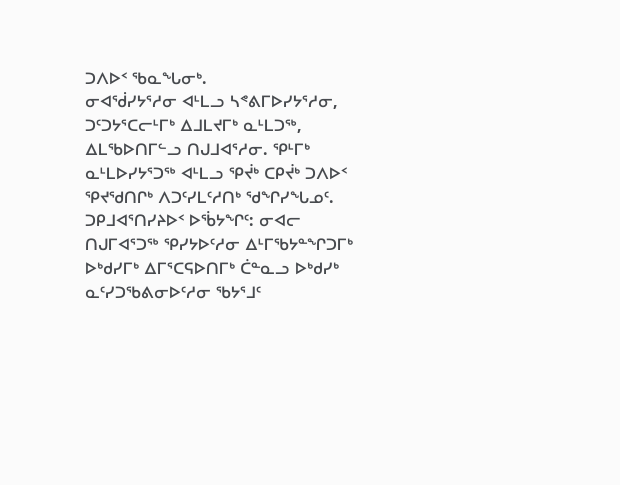ᑐᐱᐅᑉ ᖃᓇᖓᓂᒃ.
ᓂᐊᖂᓯᔭᕐᓱᓂ ᐊᒻᒪᓗ ᓴᕝᕕᒥᐅᓯᔭᕐᓱᓂ, ᑐᑦᑐᔭᕐᑕᓕᒻᒥᒃ ᐃᒧᒪᔪᒥᒃ ᓇᒻᒪᑐᖅ, ᐃᒪᖃᐅᑎᒥᓪᓗ ᑎᒍᒧᐊᕐᓱᓂ. ᕿᒻᒥᒃ ᓇᒻᒪᐅᓯᔭᕐᑐᖅ ᐊᒻᒪᓗ ᕿᔫᒃ ᑕᑭᔫᒃ ᑐᐱᐅᑉ ᕿᔪᖁᑎᒋᒃ ᐱᑐᑦᓯᒪᑦᓱᑎᒃ ᖁᖏᓯᖓᓄᑦ.
ᑐᑭᒧᐊᕐᑎᓯᔨᐅᑉ ᐅᖄᔭᖏᑦ: ᓂᐊᓕ ᑎᒍᒥᐊᕐᑐᖅ ᕿᓯᔭᐅᑦᓱᓂ ᐃᒻᒥᖃᔭᓐᖏᑐᒥᒃ ᐅᒃᑯᓯᒥᒃ ᐃᒥᕐᑕᕋᐅᑎᒥᒃ ᑖᓐᓇᓗ ᐅᒃᑯᓯᒃ ᓇᑦᓯᑐᖃᕕᓂᐅᑦᓱᓂ ᖃᔭᕐᒧᑦ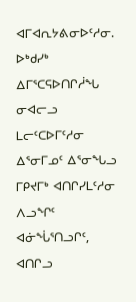ᐊᒥᐊᕆᔭᕕᓂᐅᑦᓱᓂ. ᐅᒃᑯᓯᒃ ᐃᒥᕐᑕᕋᐅᑎᒋᓲᖓ ᓂᐊᓕᓗ ᒪᓕᑦᑕᐅᒥᑦᓱᓂ ᐃᕐᓂᒥᓄᑦ ᐃᕐᓂᖓᓗ ᒥᑭᔪᒥᒃ ᐊᑎᒋᓯᒪᑦᓱᓂ ᐱᓗᖏᑦ ᐊᓃᖔᕐᑎᓗᒋᑦ, ᐊᑎᒋᓗ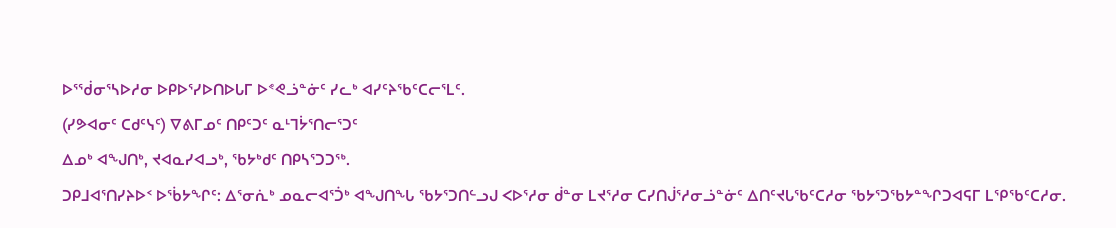ᐅᕐᖂᓂᕐᓴᐅᓱᓂ ᐅᑭᐅᕐᓯᐅᑎᐅᒐᒥ ᐅᕝᕙᓘᓐᓃᑦ ᓯᓚᒃ ᐊᓯᑦᔨᖃᑦᑕᓕᕐᒪᑦ.
(ᓯᕗᐊᓂᑦ ᑕᑯᑦᓭᑦ) ᐁᕕᒥᓄᑦ ᑎᑭᑦᑐᑦ ᓇᒻᒣᔮᕐᑎᓕᕐᑐᑦ
ᐃᓄᒃ ᐊᖑᑎᒃ, ᔪᐊᓇᓯᐊᓗᒃ, ᖃᔭᒃᑯᑦ ᑎᑭᓴᕐᑐᑐᖅ.
ᑐᑭᒧᐊᕐᑎᓯᔨᐅᑉ ᐅᖄᔭᖏᑦ: ᐃᕐᓂᕇᒃ ᓄᓇᓕᐊᕐᑑᒃ ᐊᖑᑎᖓ ᖃᔭᕐᑐᑎᓪᓗᒍ ᐸᐅᕐᓱᓂ ᑰᓐᓂ ᒪᔪᕐᓱᓂ ᑕᓯᑎᒎᕐᓱᓂᓘᓐᓃᑦ ᐃᑎᑦᔪᒐᖃᑦᑕᓱᓂ ᖃᔭᕐᑐᖃᔭᓐᖏᑐᐊᕋᒥ ᒪᕿᖃᑦᑕᓱᓂ.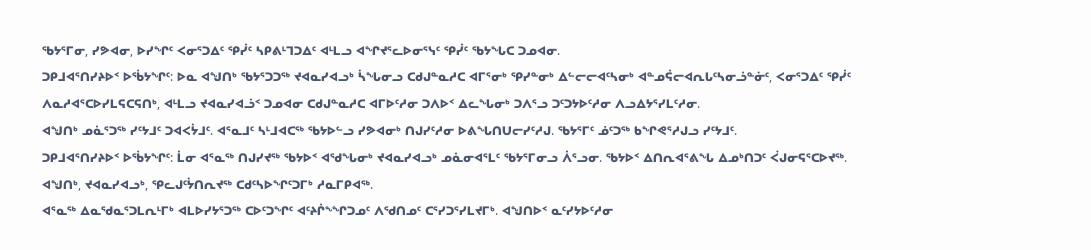ᖃᔭᕐᒥᓂ, ᓯᕗᐊᓂ, ᐅᓯᖏᑦ ᐸᓂᕐᑐᐃᑦ ᕿᓰᑦ ᓴᑭᕕᒻᒣᑐᐃᑦ ᐊᒻᒪᓗ ᐊᖏᔪᕐᓚᐅᓂᕐᓭᑦ ᕿᓰᑦ ᖃᔭᖓᑕ ᑐᓄᐊᓂ.
ᑐᑭᒧᐊᕐᑎᓯᔨᐅᑉ ᐅᖄᔭᖏᑦ: ᐅᓇ ᐊᖑᑎᒃ ᖃᔭᕐᑐᑐᖅ ᔪᐊᓇᓯᐊᓗᒃ ᓵᖓᓂᓗ ᑕᑯᒍᓐᓇᓱᑕ ᐊᒥᕐᓂᒃ ᕿᓯᓐᓂᒃ ᐃᓪᓕᓕᐊᑦᓴᓂᒃ ᐊᓐᓄᕌᓕᐊᕆᒐᑦᓴᓂᓘᓐᓃᑦ, ᐸᓂᕐᑐᐃᑦ ᕿᓰᑦ ᐱᓇᓱᐊᕐᑕᐅᓯᒪᕋᑕᕋᑎᒃ, ᐊᒻᒪᓗ ᔪᐊᓇᓯᐊᓘᑉ ᑐᓄᐊᓂ ᑕᑯᒍᓐᓇᓱᑕ ᐊᒥᐅᑦᓱᓂ ᑐᐱᐅᑉ ᐃᓚᖓᓂᒃ ᑐᐱᕐᓗ ᑐᑦᑐᔭᐅᑦᓱᓂ ᐱᓗᐃᔭᕐᓯᒪᑦᓱᓂ.
ᐊᖑᑎᒃ ᓄᓈᕐᑐᖅ ᓯᑦᔭᒧᑦ ᑐᐊᐸᔮᒧᑦ. ᐊᕐᓇᒧᑦ ᓴᒻᒧᐊᑕᖅ ᖃᔭᐅᓪᓗ ᓯᕗᐊᓂᒃ ᑎᒍᓯᑦᓱᓂ ᐅᕕᖓᑎᑌᓕᓯᑦᓱᒍ. ᖃᔭᕐᒥᑦ ᓅᑦᑐᖅ ᑲᖏᕙᕐᓱᒍᓗ ᓯᑦᔭᒧᑦ.
ᑐᑭᒧᐊᕐᑎᓯᔨᐅᑉ ᐅᖄᔭᖏᑦ: ᒫᓂ ᐊᕐᓇᖅ ᑎᒍᓯᔪᖅ ᖃᔭᐅᑉ ᐊᖁᖓᓂᒃ ᔪᐊᓇᓯᐊᓗᒃ ᓄᓈᓂᐊᕐᒪᑦ ᖃᔭᕐᒥᓂᓗ ᐲᕐᓗᓂ. ᖃᔭᐅᑉ ᐃᑎᕆᐊᕐᕕᖓ ᐃᓄᒃᑎᑐᑦ ᐹᒍᓂᕋᕐᑕᐅᔪᖅ.
ᐊᖑᑎᒃ, ᔪᐊᓇᓯᐊᓗᒃ, ᕿᓚᒍᑦᔮᑎᕆᔪᖅ ᑕᑯᑦᓴᐅᖏᑦᑐᒥᒃ ᓱᓇᒥᑭᐊᖅ.
ᐊᕐᓇᖅ ᐃᓇᖁᓇᕐᑐᒪᕆᒻᒥᒃ ᐊᒪᐅᓯᔭᕐᑐᖅ ᑕᐅᑦᑐᖏᑦ ᐊᑦᔨᒌᖕᖏᑐᓄᑦ ᐱᖁᑎᓄᑦ ᑕᕐᓯᑐᕐᓯᒪᔪᒥᒃ. ᐊᖑᑎᐅᑉ ᓇᑦᓯᔭᐅᑦᓱᓂ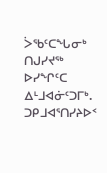ᐴᖃᑦᑕᖓᓂᒃ ᑎᒍᓯᔪᖅ ᐅᓯᖏᑦᑕ ᐃᒻᒧᐊᓃᑦᑐᒥᒃ.
ᑐᑭᒧᐊᕐᑎᓯᔨᐅᑉ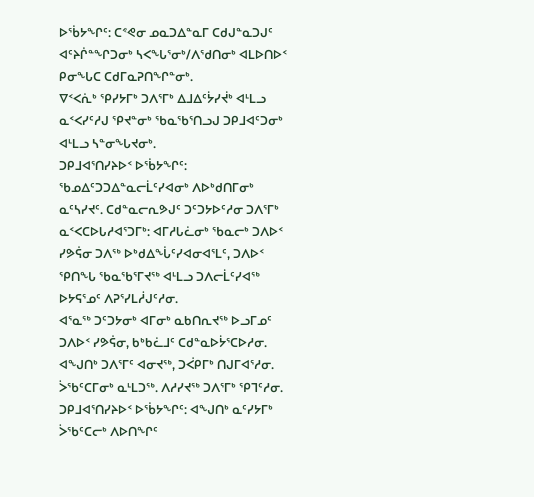ᐅᖄᔭᖏᑦ: ᑕᕝᕙᓂ ᓄᓇᑐᐃᓐᓇᒥ ᑕᑯᒍᓐᓇᑐᒍᑦ ᐊᑦᔨᒌᓐᖏᑐᓂᒃ ᓴᐸᖓᕐᓂᒃ/ᐱᖁᑎᓂᒃ ᐊᒪᐅᑎᐅᑉ ᑭᓂᖓᑕ ᑕᑯᒥᓇᕈᑎᖏᓐᓂᒃ.
ᐁᑉᐸᕇᒃ ᕿᓯᔭᒥᒃ ᑐᐱᕐᒥᒃ ᐃᒧᐃᑦᔮᓯᔫᒃ ᐊᒻᒪᓗ ᓇᑉᐸᓯᑦᓱᒍ ᕿᔪᓐᓂᒃ ᖃᓇᖃᕐᑎᓗᒍ ᑐᑭᒧᐊᑦᑐᓂᒃ ᐊᒻᒪᓗ ᓴᓐᓂᖓᔪᓂᒃ.
ᑐᑭᒧᐊᕐᑎᓯᔨᐅᑉ ᐅᖄᔭᖏᑦ: ᖃᓄᐃᑦᑐᑐᐃᓐᓇᓕᒫᑦᓯᐊᓂᒃ ᐱᐅᒃᑯᑎᒥᓂᒃ ᓇᑦᓴᓯᔪᑦ. ᑕᑯᓐᓇᓕᕆᕗᒍᑦ ᑐᑦᑐᔭᐅᑦᓱᓂ ᑐᐱᕐᒥᒃ ᓇᑉᐸᑕᐅᒐᓱᐊᕐᑐᒥᒃ: ᐊᒥᓱᒐᓛᓂᒃ ᖃᓇᓕᒃ ᑐᐱᐅᑉ ᓯᕗᕌᓂ ᑐᐱᖅ ᐅᒃᑯᐃᖔᑦᓯᐊᓂᐊᕐᒪᑦ, ᑐᐱᐅᑉ ᕿᑎᖓ ᖃᓇᖃᕐᒥᔪᖅ ᐊᒻᒪᓗ ᑐᐱᓕᒫᑦᓯᐊᖅ ᐅᔭᕋᕐᓄᑦ ᐱᕈᕐᓯᒪᓲᒍᑦᓱᓂ.
ᐊᕐᓇᖅ ᑐᑦᑐᔭᓂᒃ ᐊᒥᓂᒃ ᓇᑲᑎᕆᔪᖅ ᐅᓗᒥᓄᑦ ᑐᐱᐅᑉ ᓯᕗᕌᓂ, ᑲᒃᑲᓛᒧᑦ ᑕᑯᓐᓇᐅᔮᕐᑕᐅᓱᓂ. ᐊᖑᑎᒃ ᑐᐱᕐᒥᑦ ᐊᓂᔪᖅ, ᑐᐹᑭᒥᒃ ᑎᒍᒥᐊᕐᓱᓂ. ᐴᖃᑦᑕᒥᓂᒃ ᓇᒻᒪᑐᖅ. ᐱᓱᓯᔪᖅ ᑐᐱᕐᒥᒃ ᕿᒣᑦᓱᓂ.
ᑐᑭᒧᐊᕐᑎᓯᔨᐅᑉ ᐅᖄᔭᖏᑦ: ᐊᖑᑎᒃ ᓇᑦᓯᔭᒥᒃ ᐴᖃᑦᑕᓕᒃ ᐱᐅᑎᖏᑦ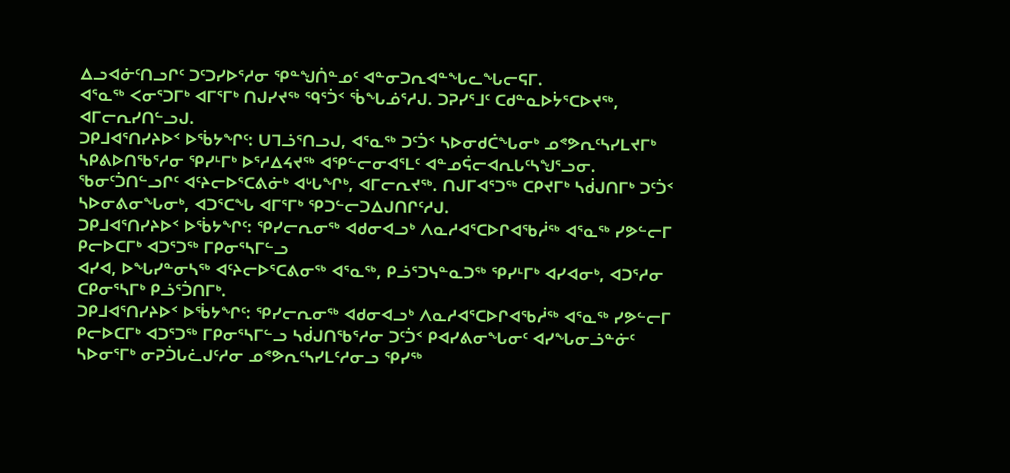ᐃᓗᐊᓃᑦᑎᓗᒋᑦ ᑐᑦᑐᓯᐅᕐᓱᓂ ᕿᓐᖑᑏᓐᓄᑦ ᐊᓐᓂᑐᕆᐊᓐᖓᓚᖓᓕᕋᒥ.
ᐊᕐᓇᖅ ᐸᓂᕐᑐᒥᒃ ᐊᒥᕐᒥᒃ ᑎᒍᓯᔪᖅ ᙯᕐᑑᑉ ᖄᖓᓅᕐᓱᒍ. ᑐᕈᓯᕐᒧᑦ ᑕᑯᓐᓇᐅᔮᕐᑕᐅᔪᖅ, ᐊᒥᓕᕆᓯᑎᓪᓗᒍ.
ᑐᑭᒧᐊᕐᑎᓯᔨᐅᑉ ᐅᖄᔭᖏᑦ: ᑌᒣᓘᕐᑎᓗᒍ, ᐊᕐᓇᖅ ᑐᑦᑑᑉ ᓴᐅᓂᑯᑖᖓᓂᒃ ᓄᕝᕗᕆᑦᓴᓯᒪᔪᒥᒃ ᓴᑭᕕᐅᑎᖃᕐᓱᓂ ᕿᓯᒻᒥᒃ ᐅᕐᓱᐃᔦᔪᖅ ᐊᕿᓪᓕᓂᐊᕐᒪᑦ ᐊᓐᓄᕌᓕᐊᕆᒐᑦᓴᖑᕐᓗᓂ.
ᖃᓂᑦᑑᑎᓪᓗᒋᑦ ᐊᑦᔨᓕᐅᕐᑕᕕᓃᒃ ᐊᒡᒐᖏᒃ, ᐊᒥᓕᕆᔪᖅ. ᑎᒍᒥᐊᕐᑐᖅ ᑕᑭᔪᒥᒃ ᓴᑰᒍᑎᒥᒃ ᑐᑦᑑᑉ ᓴᐅᓂᕕᓂᖓᓂᒃ, ᐊᑐᕐᑕᖓ ᐊᒥᕐᒥᒃ ᕿᑐᓪᓕᑐᐃᒍᑎᒋᑦᓱᒍ.
ᑐᑭᒧᐊᕐᑎᓯᔨᐅᑉ ᐅᖄᔭᖏᑦ: ᕿᓯᓕᕆᓂᖅ ᐊᑯᓂᐊᓗᒃ ᐱᓇᓱᐊᕐᑕᐅᒋᐊᖃᓲᖅ ᐊᕐᓇᖅ ᓯᕗᓪᓕᒥ ᑭᓕᐅᑕᒥᒃ ᐊᑐᕐᑐᖅ ᒥᑭᓂᕐᓴᒥᓪᓗ
ᐊᓯᐊ, ᐅᖓᓯᓐᓂᓴᖅ ᐊᑦᔨᓕᐅᕐᑕᕕᓂᖅ ᐊᕐᓇᖅ, ᑭᓘᕐᑐᓭᓐᓇᑐᖅ ᕿᓯᒻᒥᒃ ᐊᓯᐊᓂᒃ, ᐊᑐᕐᓱᓂ ᑕᑭᓂᕐᓴᒥᒃ ᑭᓘᕐᑑᑎᒥᒃ.
ᑐᑭᒧᐊᕐᑎᓯᔨᐅᑉ ᐅᖄᔭᖏᑦ: ᕿᓯᓕᕆᓂᖅ ᐊᑯᓂᐊᓗᒃ ᐱᓇᓱᐊᕐᑕᐅᒋᐊᖃᓲᖅ ᐊᕐᓇᖅ ᓯᕗᓪᓕᒥ ᑭᓕᐅᑕᒥᒃ ᐊᑐᕐᑐᖅ ᒥᑭᓂᕐᓴᒥᓪᓗ ᓴᑰᒍᑎᖃᕐᓱᓂ ᑐᑦᑑᑉ ᑭᐊᓯᕕᓂᖓᓂᑦ ᐊᓯᖓᓂᓘᓐᓃᑦ ᓴᐅᓂᕐᒥᒃ ᓂᕈᑑᒐᓛᒍᑦᓱᓂ ᓄᕝᕗᕆᑦᓴᓯᒪᑦᓱᓂᓗ ᕿᓯᖅ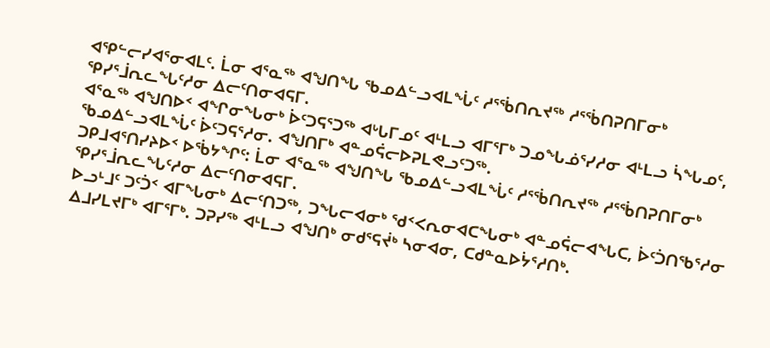ᐊᕿᓪᓕᓯᐊᕐᓂᐊᒪᑦ. ᒫᓂ ᐊᕐᓇᖅ ᐊᖑᑎᖓ ᖃᓄᐃᓪᓗᐊᒪᖔᑦ ᓱᕐᖄᑎᕆᔪᖅ ᓱᕐᖄᑎᕈᑎᒥᓂᒃ ᕿᓯᕐᒨᕆᓚᖓᑦᓱᓂ ᐃᓕᑦᑎᓂᐊᕋᒥ.
ᐊᕐᓇᖅ ᐊᖑᑎᐅᑉ ᐊᖏᓂᖓᓂᒃ ᐆᑦᑐᕋᕐᑐᖅ ᐊᒡᒐᒥᓄᑦ ᐊᒻᒪᓗ ᐊᒥᕐᒥᒃ ᑐᓄᖓᓅᕐᓯᓱᓂ ᐊᒻᒪᓗ ᓵᖓᓄᑦ, ᖃᓄᐃᓪᓗᐊᒪᖔᑦ ᐆᑦᑐᕋᕐᓱᓂ. ᐊᖑᑎᒥᒃ ᐊᓐᓄᕌᓕᐅᕈᒪᕙᓗᑦᑐᖅ.
ᑐᑭᒧᐊᕐᑎᓯᔨᐅᑉ ᐅᖄᔭᖏᑦ: ᒫᓂ ᐊᕐᓇᖅ ᐊᖑᑎᖓ ᖃᓄᐃᓪᓗᐊᒪᖔᑦ ᓱᕐᖄᑎᕆᔪᖅ ᓱᕐᖄᑎᕈᑎᒥᓂᒃ ᕿᓯᕐᒨᕆᓚᖓᑦᓱᓂ ᐃᓕᑦᑎᓂᐊᕋᒥ.
ᐅᓗᒻᒧᑦ ᑐᑦᑑᑉ ᐊᒥᖓᓂᒃ ᐃᓕᑦᑎᑐᖅ, ᑐᖓᓕᐊᓂᒃ ᖁᑉᐸᕆᓂᐊᑕᖓᓂᒃ ᐊᓐᓄᕌᓕᐊᖓᑕ, ᐆᑦᑑᑎᖃᕐᓱᓂ ᐃᒧᓯᒪᔪᒥᒃ ᐊᒥᕐᒥᒃ. ᑐᕈᓯᖅ ᐊᒻᒪᓗ ᐊᖑᑎᒃ ᓂᑯᕐᕋᔫᒃ ᓴᓂᐊᓂ, ᑕᑯᓐᓇᐅᔮᕐᓱᑎᒃ.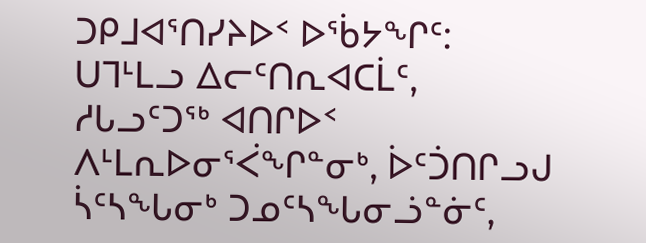ᑐᑭᒧᐊᕐᑎᓯᔨᐅᑉ ᐅᖄᔭᖏᑦ: ᑌᒣᒻᒪᓗ ᐃᓕᑦᑎᕆᐊᑕᒫᑦ, ᓱᒐᓗᑦᑐᖅ ᐊᑎᒋᐅᑉ ᐱᒻᒪᕆᐅᓂᕐᐹᖏᓐᓂᒃ, ᐆᑦᑑᑎᒋᓗᒍ ᓵᑦᓴᖓᓂᒃ ᑐᓄᑦᓴᖓᓂᓘᓐᓃᑦ,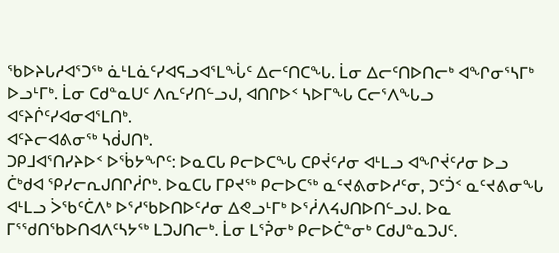ᖃᐅᔨᒐᓱᐊᕐᑐᖅ ᓈᒻᒪᓈᑦᓯᐊᕋᓗᐊᕐᒪᖔᑦ ᐃᓕᑦᑎᑕᖓ. ᒫᓂ ᐃᓕᑦᑎᐅᑎᓕᒃ ᐊᖏᓂᕐᓴᒥᒃ ᐅᓗᒻᒥᒃ. ᒫᓂ ᑕᑯᓐᓇᑌᑦ ᐱᕆᑦᓯᑎᓪᓗᒍ, ᐊᑎᒋᐅᑉ ᓴᐅᒥᖓ ᑕᓕᕐᐱᖓᓗ ᐊᑦᔨᒌᑦᓯᐊᓂᐊᕐᒪᑎᒃ.
ᐊᑦᔨᓕᐊᕕᓂᖅ ᓴᑰᒍᑎᒃ.
ᑐᑭᒧᐊᕐᑎᓯᔨᐅᑉ ᐅᖄᔭᖏᑦ: ᐅᓇᑕᒐ ᑭᓕᐅᑕᖓ ᑕᑭᔫᑦᓱᓂ ᐊᒻᒪᓗ ᐊᖏᔫᑦᓱᓂ ᐅᓗ ᑖᒃᑯᐊ ᕿᓯᓕᕆᒍᑎᒋᓲᒋᒃ. ᐅᓇᑕᒐ ᒥᑭᔪᖅ ᑭᓕᐅᑕᖅ ᓇᑦᔪᕕᓂᐅᓱᑦᓂ, ᑐᑦᑑᑉ ᓇᑦᔪᕕᓂᖓ ᐊᒻᒪᓗ ᐴᖃᑦᑖᐱᒃ ᐅᕐᓱᖃᐅᑎᐅᑦᓱᓂ ᐃᕙᓗᒻᒥᒃ ᐅᕐᓲᐱᔦᒍᑎᐅᑎᓪᓗᒍ. ᐅᓇ ᒥᕐᖁᑎᖃᐅᑎᐊᐱᑦᓴᔭᖅ ᒪᑐᒍᑎᓕᒃ. ᒫᓂ ᒪᕐᕉᓂᒃ ᑭᓕᐅᑖᓐᓂᒃ ᑕᑯᒍᓐᓇᑐᒍᑦ.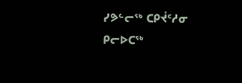ᓯᕗᓪᓕᖅ ᑕᑭᔫᑦᓱᓂ ᑭᓕᐅᑕᖅ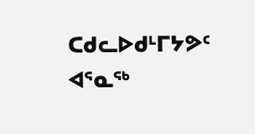ᑕᑯᓚᐅᑯᒻᒥᔭᕗᑦ ᐊᕐᓇᖅ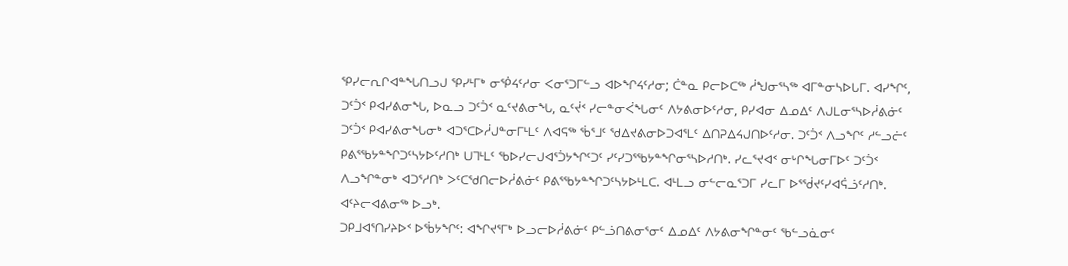ᕿᓯᓕᕆᒋᐊᓐᖓᑎᓗᒍ ᕿᓯᒻᒥᒃ ᓂᖀᔦᑦᓱᓂ ᐸᓂᕐᑐᒥᓪᓗ ᐊᐅᖏᔦᑦᓱᓂ; ᑖᓐᓇ ᑭᓕᐅᑕᖅ ᓲᖑᓂᕐᓴᖅ ᐊᒥᓐᓂᓴᐅᒐᒥ. ᐊᓯᖏᑦ, ᑐᑦᑑᑉ ᑭᐊᓯᕕᓂᖓ, ᐅᓇᓗ ᑐᑦᑑᑉ ᓇᑦᔪᕕᓂᖓ, ᓇᑦᔫᑉ ᓯᓕᓐᓂᐹᖓᓂᑦ ᐱᔭᕕᓂᐅᑦᓱᓂ, ᑭᓯᐊᓂ ᐃᓄᐃᑦ ᐱᒍᒪᓂᕐᓴᐅᓲᕕᓃᑦ ᑐᑦᑑᑉ ᑭᐊᓯᕕᓂᖓᓂᒃ ᐊᑐᕐᑕᐅᓲᒍᓐᓂᒥᒻᒪᑦ ᐱᐊᕋᖅ ᖄᕐᒧᑦ ᖁᐃᔪᕕᓂᐅᑐᐊᕐᒪᑦ ᐃᑎᕈᐃᔦᒍᑎᐅᑦᓱᓂ. ᑐᑦᑑᑉ ᐱᓗᖏᑦ ᓱᓪᓗᓖᑦ ᑭᕕᕐᖃᔭᓐᖏᑐᑦᓴᔭᐅᑦᓱᑎᒃ ᑌᒣᒻᒪᑦ ᖃᐅᓯᓕᒍᐊᕐᑑᔭᖏᑦᑐᑦ ᓯᑦᓯᑐᕐᖃᔭᓐᖏᓂᕐᓴᐅᓱᑎᒃ. ᓯᓚᕐᔪᐊᑉ ᓂᒡᒋᖓᓂᒥᐅᑦ ᑐᑦᑑᑉ ᐱᓗᖏᓐᓂᒃ ᐊᑐᕐᓱᑎᒃ ᐳᑦᑕᖁᑎᓕᐅᓲᕕᓃᑦ ᑭᕕᕐᖃᔭᓐᖏᑐᑦᓴᔭᐅᒻᒪᑕ. ᐊᒻᒪᓗ ᓂᓪᓕᓇᕐᑐᒥ ᓯᓚᒥ ᐅᕐᖂᔪᑦᓯᐊᕌᓘᑦᓱᑎᒃ.
ᐊᑦᔨᓕᐊᕕᓂᖅ ᐅᓗᒃ.
ᑐᑭᒧᐊᕐᑎᓯᔨᐅᑉ ᐅᖄᔭᖏᑦ: ᐊᖏᔪᕐᒥᒃ ᐅᓗᓕᐅᓲᕕᓃᑦ ᑭᓪᓘᑎᕕᓂᕐᓂᑦ ᐃᓄᐃᑦ ᐱᔭᕕᓂᖏᓐᓂᑦ ᖃᓪᓗᓈᓂᑦ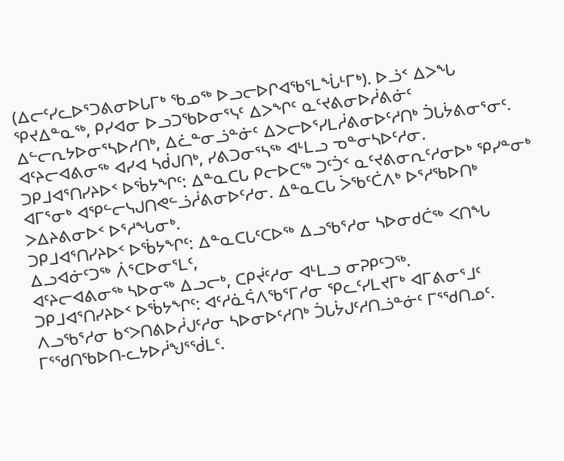(ᐃᓕᑦᓯᓚᐅᕐᑐᕕᓂᐅᒐᒥᒃ ᖃᓄᖅ ᐅᓗᓕᐅᒋᐊᖃᕐᒪᖔᒻᒥᒃ). ᐅᓘᑉ ᐃᐳᖓ ᕿᔪᐃᓐᓇᖅ, ᑭᓯᐊᓂ ᐅᓗᑐᖃᐅᓂᕐᓭᑦ ᐃᐳᖏᑦ ᓇᑦᔪᕕᓂᐅᓲᕕᓃᑦ ᐃᓪᓕᕆᔭᐅᓂᕐᓴᐅᓱᑎᒃ, ᐃᓛᓐᓂᓘᓐᓃᑦ ᐃᐳᓕᐅᕐᓯᒪᓲᕕᓂᐅᑦᓱᑎᒃ ᑑᒐᔮᕕᓂᕐᓂᑦ.
ᐊᑦᔨᓕᐊᕕᓂᖅ ᐊᓯᐊ ᓴᑰᒍᑎᒃ, ᓯᕕᑐᓂᕐᓴᖅ ᐊᒻᒪᓗ ᓀᓐᓂᓴᐅᑦᓱᓂ.
ᑐᑭᒧᐊᕐᑎᓯᔨᐅᑉ ᐅᖄᔭᖏᑦ: ᐃᓐᓇᑕᒐ ᑭᓕᐅᑕᖅ ᑐᑦᑑᑉ ᓇᑦᔪᕕᓂᕆᑦᓱᓂᐅᒃ ᕿᓯᓐᓂᒃ ᐊᒥᕐᓂᒃ ᐊᕿᓪᓕᓭᒍᑎᕙᓪᓘᓲᕕᓂᐅᑦᓱᓂ. ᐃᓐᓇᑕᒐ ᐴᖃᑦᑖᐱᒃ ᐅᕐᓱᖃᐅᑎᒃ ᐳᐃᔨᕕᓂᐅᑉ ᐅᕐᓱᖓᓂᒃ.
ᑐᑭᒧᐊᕐᑎᓯᔨᐅᑉ ᐅᖄᔭᖏᑦ: ᐃᓐᓇᑕᒐᑦᑕᐅᖅ ᐃᓗᖃᕐᓱᓂ ᓴᐅᓂᑯᑖᖅ ᐸᑎᖓ ᐃᓗᐊᓃᑦᑐᖅ ᐲᕐᑕᐅᓂᕐᒪᑦ,
ᐊᑦᔨᓕᐊᕕᓂᖅ ᓴᐅᓂᖅ ᐃᓗᓕᒃ, ᑕᑭᔫᑦᓱᓂ ᐊᒻᒪᓗ ᓂᕈᑭᑦᑐᖅ.
ᑐᑭᒧᐊᕐᑎᓯᔨᐅᑉ ᐅᖄᔭᖏᑦ: ᐊᑦᓱᓈᕌᐱᖃᕐᒥᓱᓂ ᕿᓚᑦᓯᒪᔪᒥᒃ ᐊᒥᕕᓂᕐᒧᑦ ᐱᓗᖃᕐᓱᓂ ᑲᑉᐳᑎᕕᐅᓲᒍᑦᓱᓂ ᓴᐅᓂᐅᑦᓱᑎᒃ ᑑᒐᔮᒍᑦᓱᑎᓘᓐᓃᑦ ᒥᕐᖁᑎᓄᑦ. ᒥᕐᖁᑎᖃᐅᑎ-ᓚᔭᐅᓲᖑᕐᖂᒪᑦ.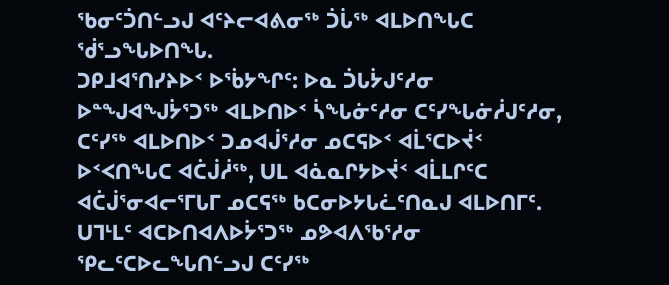ᖃᓂᑦᑑᑎᓪᓗᒍ ᐊᑦᔨᓕᐊᕕᓂᖅ ᑑᒑᖅ ᐊᒪᐅᑎᖓᑕ ᖂᕐᓗᖓᐅᑎᖓ.
ᑐᑭᒧᐊᕐᑎᓯᔨᐅᑉ ᐅᖄᔭᖏᑦ: ᐅᓇ ᑑᒐᔮᒍᑦᓱᓂ ᐅᓐᖑᐊᖑᔮᕐᑐᖅ ᐊᒪᐅᑎᐅᑉ ᓵᖓᓃᑦᓱᓂ ᑕᑦᓯᖓᓃᓲᒍᑦᓱᓂ, ᑕᑦᓯᖅ ᐊᒪᐅᑎᐅᑉ ᑐᓄᐊᒎᕐᓱᓂ ᓄᑕᕋᐅᑉ ᐊᒫᕐᑕᐅᔫᑉ ᐅᑉᐸᑎᖓᑕ ᐊᑖᒎᓲᖅ, ᑌᒪ ᐊᓈᓇᒋᔭᐅᔫᑉ ᐊᒫᒪᒋᑦᑕ ᐊᑖᒎᕐᓂᐊᓕᕐᒥᒐᒥ ᓄᑕᕋᖅ ᑲᑕᓂᐅᔭᒐᓛᑦᑎᓇᒍ ᐊᒪᐅᑎᒥᑦ. ᑌᒣᒻᒪᑦ ᐊᑕᐅᑎᐊᐱᐅᔮᕐᑐᖅ ᓄᕗᐊᐱᖃᕐᓱᓂ ᕿᓚᑦᑕᐅᓚᖓᑎᓪᓗᒍ ᑕᑦᓯᖅ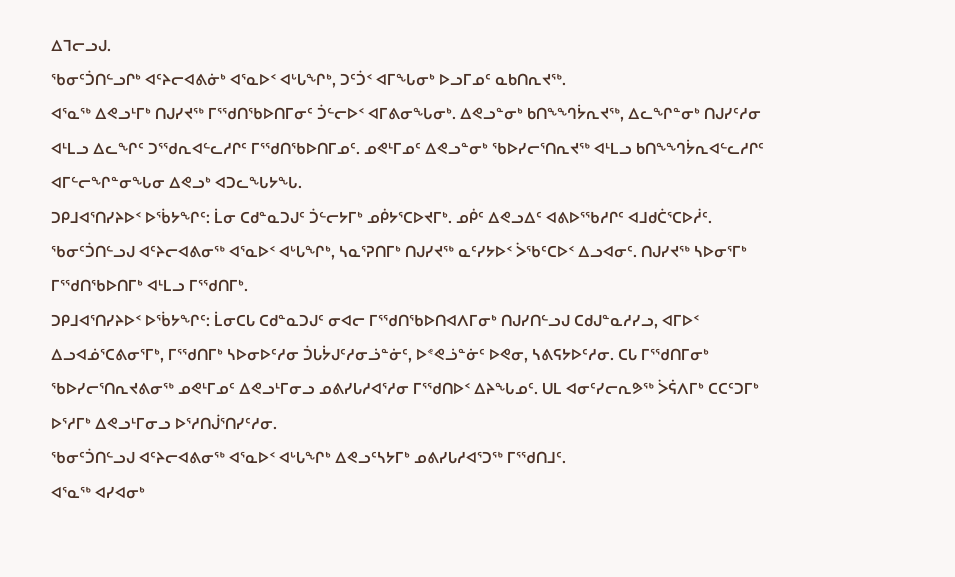ᐃᒣᓕᓗᒍ.
ᖃᓂᑦᑑᑎᓪᓗᒋᒃ ᐊᑦᔨᓕᐊᕕᓃᒃ ᐊᕐᓇᐅᑉ ᐊᒡᒐᖏᒃ, ᑐᑦᑑᑉ ᐊᒥᖓᓂᒃ ᐅᓗᒥᓄᑦ ᓇᑲᑎᕆᔪᖅ.
ᐊᕐᓇᖅ ᐃᕙᓗᒻᒥᒃ ᑎᒍᓯᔪᖅ ᒥᕐᖁᑎᖃᐅᑎᒥᓂᑦ ᑑᓪᓕᐅᑉ ᐊᒥᕕᓂᖓᓂᒃ. ᐃᕙᓗᓐᓂᒃ ᑲᑎᖕᙰᔮᕆᔪᖅ, ᐃᓚᖏᓐᓂᒃ ᑎᒍᓯᑦᓱᓂ ᐊᒻᒪᓗ ᐃᓚᖏᑦ ᑐᕐᖁᕆᐊᓪᓚᓱᒋᑦ ᒥᕐᖁᑎᖃᐅᑎᒥᓄᑦ. ᓄᕙᒻᒥᓄᑦ ᐃᕙᓗᓐᓂᒃ ᖃᐅᓯᓕᕐᑎᕆᔪᖅ ᐊᒻᒪᓗ ᑲᑎᖕᙰᔮᕆᐊᓪᓚᓱᒋᑦ ᐊᒥᓪᓕᖏᓐᓂᖓᓂ ᐃᕙᓗᒃ ᐊᑐᓚᖓᔭᖓ.
ᑐᑭᒧᐊᕐᑎᓯᔨᐅᑉ ᐅᖄᔭᖏᑦ: ᒫᓂ ᑕᑯᓐᓇᑐᒍᑦ ᑑᓪᓕᔭᒥᒃ ᓄᑮᔭᕐᑕᐅᔪᒥᒃ. ᓄᑮᑦ ᐃᕙᓗᐃᑦ ᐊᕕᐅᕐᖃᓱᒋᑦ ᐊᒧᑯᑖᕐᑕᐅᓲᑦ.
ᖃᓂᑦᑑᑎᓪᓗᒍ ᐊᑦᔨᓕᐊᕕᓂᖅ ᐊᕐᓇᐅᑉ ᐊᒡᒐᖏᒃ, ᓴᓇᕐᕈᑎᒥᒃ ᑎᒍᓯᔪᖅ ᓇᑦᓯᔭᐅᑉ ᐴᖃᑦᑕᐅᑉ ᐃᓗᐊᓂᑦ. ᑎᒍᓯᔪᖅ ᓴᐅᓂᕐᒥᒃ ᒥᕐᖁᑎᖃᐅᑎᒥᒃ ᐊᒻᒪᓗ ᒥᕐᖁᑎᒥᒃ.
ᑐᑭᒧᐊᕐᑎᓯᔨᐅᑉ ᐅᖄᔭᖏᑦ: ᒫᓂᑕᒐ ᑕᑯᓐᓇᑐᒍᑦ ᓂᐊᓕ ᒥᕐᖁᑎᖃᐅᑎᐊᐱᒥᓂᒃ ᑎᒍᓯᑎᓪᓗᒍ ᑕᑯᒍᓐᓇᓱᓯᓗ, ᐊᒥᐅᑉ ᐃᓗᐊᓅᕐᑕᕕᓂᕐᒥᒃ, ᒥᕐᖁᑎᒥᒃ ᓴᐅᓂᐅᑦᓱᓂ ᑑᒐᔮᒍᑦᓱᓂᓘᓐᓃᑦ, ᐅᕝᕙᓘᓐᓃᑦ ᐅᕙᓂ, ᓴᕕᕋᔭᐅᑦᓱᓂ. ᑕᒐ ᒥᕐᖁᑎᒥᓂᒃ ᖃᐅᓯᓕᕐᑎᕆᔪᕕᓂᖅ ᓄᕙᒻᒥᓄᑦ ᐃᕙᓗᒻᒥᓂᓗ ᓄᕕᓯᒐᓱᐊᕐᓱᓂ ᒥᕐᖁᑎᐅᑉ ᐃᔨᖓᓄᑦ. ᑌᒪ ᐊᓂᑦᓯᓕᕆᕗᖅ ᐴᕌᐱᒥᒃ ᑕᑕᑦᑐᒥᒃ ᐅᕐᓱᒥᒃ ᐃᕙᓗᒻᒥᓂᓗ ᐅᕐᓱᑎᒎᕐᑎᓯᑦᓱᓂ.
ᖃᓂᑦᑑᑎᓪᓗᒍ ᐊᑦᔨᓕᐊᕕᓂᖅ ᐊᕐᓇᐅᑉ ᐊᒡᒐᖏᒃ ᐃᕙᓗᑦᓴᔭᒥᒃ ᓄᕕᓯᒐᓱᐊᕐᑐᖅ ᒥᕐᖁᑎᒧᑦ.
ᐊᕐᓇᖅ ᐊᓯᐊᓂᒃ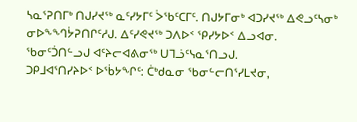ᓴᓇᕐᕈᑎᒥᒃ ᑎᒍᓯᔪᖅ ᓇᑦᓯᔭᒥᑦ ᐴᖃᑦᑕᒥᑦ. ᑎᒍᔭᒥᓂᒃ ᐊᑐᓯᔪᖅ ᐃᕙᓗᑦᓴᓂᒃ ᓂᐅᖕᙰᔮᕈᑎᒋᑦᓱᒍ. ᐃᑦᓯᕙᔪᖅ ᑐᐱᐅᑉ ᕿᓯᔭᐅᑉ ᐃᓗᐊᓂ.
ᖃᓂᑦᑑᑎᓪᓗᒍ ᐊᑦᔨᓕᐊᕕᓂᖅ ᑌᒣᓘᑦᓭᓇᕐᑎᓗᒍ.
ᑐᑭᒧᐊᕐᑎᓯᔨᐅᑉ ᐅᖄᔭᖏᑦ: ᑖᒃᑯᓇᓂ ᖃᓂᓪᓕᑎᕐᓯᒪᔪᓂ,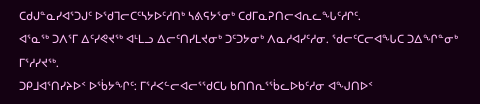ᑕᑯᒍᓐᓇᓯᐊᕐᑐᒍᑦ ᐅᖁᒣᓕᑕᑦᓴᔭᐅᑦᓱᑎᒃ ᓴᕕᕋᔭᕐᓂᒃ ᑕᑯᒥᓇᕈᑎᓕᐊᕆᓚᖓᑦᓱᒋᑦ.
ᐊᕐᓇᖅ ᑐᐱᕐᒥ ᐃᑦᓯᕙᔪᖅ ᐊᒻᒪᓗ ᐃᓕᑦᑎᓯᒪᔪᓂᒃ ᑐᑦᑐᔭᓂᒃ ᐱᓇᓱᐊᓯᑦᓱᓂ. ᖁᓕᑦᑕᓕᐊᖓᑕ ᑐᐃᖏᓐᓂᒃ ᒥᕐᓱᓯᔪᖅ.
ᑐᑭᒧᐊᕐᑎᓯᔨᐅᑉ ᐅᖄᔭᖏᑦ: ᒥᕐᓱᐸᓪᓕᐊᓕᕐᖁᑕᒐ ᑲᑎᑎᕆᕐᖄᓚᐅᑲᑦᓱᓂ ᐊᖑᑎᐅᑉ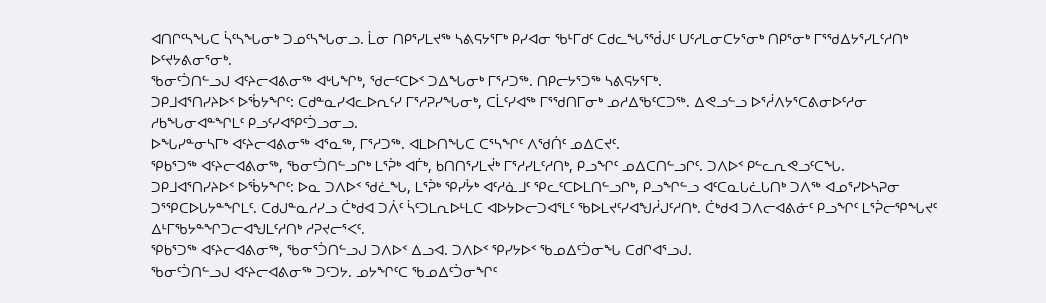ᐊᑎᒋᑦᓴᖓᑕ ᓵᑦᓴᖓᓂᒃ ᑐᓄᑦᓴᖓᓂᓗ. ᒫᓂ ᑎᑭᕐᓯᒪᔪᖅ ᓴᕕᕋᔭᕐᒥᒃ ᑭᓯᐊᓂ ᖃᒻᒥᑯᑦ ᑕᑯᓚᖓᕐᖂᒍᑦ ᑌᑦᓱᒪᓂᑕᔭᕐᓂᒃ ᑎᑭᕐᓂᒃ ᒥᕐᖁᐃᔭᕐᓯᒪᑦᓱᑎᒃ ᐅᑦᔪᔭᕕᓂᕐᓂᒃ.
ᖃᓂᑦᑑᑎᓪᓗᒍ ᐊᑦᔨᓕᐊᕕᓂᖅ ᐊᒡᒐᖏᒃ, ᖁᓕᑦᑕᐅᑉ ᑐᐃᖓᓂᒃ ᒥᕐᓱᑐᖅ. ᑎᑭᓕᔭᕐᑐᖅ ᓴᕕᕋᔭᕐᒥᒃ.
ᑐᑭᒧᐊᕐᑎᓯᔨᐅᑉ ᐅᖄᔭᖏᑦ: ᑕᑯᓐᓇᓯᐊᓚᐅᕆᑦᓯ ᒥᕐᓱᕈᓯᖓᓂᒃ, ᑕᒫᑦᓯᐊᖅ ᒥᕐᖁᑎᒥᓂᒃ ᓄᓱᐃᖃᑦᑕᑐᖅ. ᐃᕙᓗᓪᓗ ᐅᕐᓲᐱᔭᕐᑕᕕᓂᐅᑦᓱᓂ ᓱᑲᖓᓂᐊᓐᖏᒪᑦ ᑭᓗᑦᓯᐊᕿᑦᑑᓗᓂᓗ.
ᐅᖓᓯᓐᓂᓴᒥᒃ ᐊᑦᔨᓕᐊᕕᓂᖅ ᐊᕐᓇᖅ, ᒥᕐᓱᑐᖅ. ᐊᒪᐅᑎᖓᑕ ᑕᕐᓴᖏᑦ ᐱᖁᑏᑦ ᓄᐃᑕᔪᑦ.
ᕿᑲᕐᑐᖅ ᐊᑦᔨᓕᐊᕕᓂᖅ, ᖃᓂᑦᑑᑎᓪᓗᒋᒃ ᒪᕐᕉᒃ ᐊᒦᒃ, ᑲᑎᑎᕐᓯᒪᔫᒃ ᒥᕐᓱᓯᒪᑦᓱᑎᒃ, ᑭᓗᖏᑦ ᓄᐃᑕᑎᓪᓗᒋᑦ. ᑐᐱᐅᑉ ᑭᓪᓚᕆᕙᓗᑦᑕᖓ.
ᑐᑭᒧᐊᕐᑎᓯᔨᐅᑉ ᐅᖄᔭᖏᑦ: ᐅᓇ ᑐᐱᐅᑉ ᖁᓛᖓ, ᒪᕐᕉᒃ ᕿᓯᔮᒃ ᐊᑦᓱᓈᒧᑦ ᕿᓚᑦᑕᐅᒪᑎᓪᓗᒋᒃ, ᑭᓗᖏᓪᓗ ᐊᑦᑕᓇᒐᓛᒐᑎᒃ ᑐᐱᖅ ᐊᓄᕐᓯᐅᓴᕈᓂ ᑐᕐᕿᑕᐅᒐᔭᓐᖏᒪᑦ. ᑕᑯᒍᓐᓇᓱᓯᓗ ᑖᒃᑯᐊ ᑐᐲᑦ ᓵᑦᑐᒪᕆᐅᒻᒪᑕ ᐊᐅᔭᐅᓕᑐᐊᕐᒪᑦ ᖃᐅᒪᔪᑦᓯᐊᖑᓲᒍᑦᓱᑎᒃ. ᑖᒃᑯᐊ ᑐᐱᓕᐊᕕᓃᑦ ᑭᓗᖏᑦ ᒪᕐᕉᓕᕿᖓᔪᑦ ᐃᒻᒥᖃᔭᓐᖏᑐᓕᐊᖑᒪᑦᓱᑎᒃ ᓱᕈᔪᓕᕐᐸᑦ.
ᕿᑲᕐᑐᖅ ᐊᑦᔨᓕᐊᕕᓂᖅ, ᖃᓂᕐᑑᑎᓪᓗᒍ ᑐᐱᐅᑉ ᐃᓗᐊ. ᑐᐱᐅᑉ ᕿᓯᔭᐅᑉ ᖃᓄᐃᑦᑑᓂᖓ ᑕᑯᒋᐊᕐᓗᒍ.
ᖃᓂᑦᑑᑎᓪᓗᒍ ᐊᑦᔨᓕᐊᕕᓂᖅ ᑐᑦᑐᔭ. ᓄᔭᖏᑦᑕ ᖃᓄᐃᑦᑑᓂᖏᑦ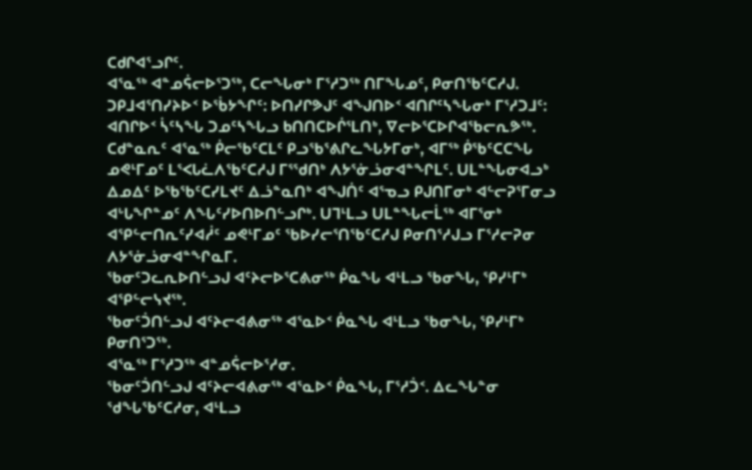ᑕᑯᒋᐊᕐᓗᒋᑦ.
ᐊᕐᓇᖅ ᐊᓐᓄᕌᓕᐅᕐᑐᖅ, ᑕᓕᖓᓂᒃ ᒥᕐᓱᑐᖅ ᑎᒥᖓᓄᑦ, ᑭᓂᑎᖃᑦᑕᓱᒍ.
ᑐᑭᒧᐊᕐᑎᓯᔨᐅᑉ ᐅᖄᔭᖏᑦ: ᐅᑎᓯᒋᕗᒍᑦ ᐊᖑᑎᐅᑉ ᐊᑎᒋᑦᓴᖓᓂᒃ ᒥᕐᓱᑐᒧᑦ: ᐊᑎᒋᐅᑉ ᓵᑦᓴᖓ ᑐᓄᑦᓴᖓᓗ ᑲᑎᑎᑕᐅᒌᕐᒪᑎᒃ, ᐁᓕᐅᕐᑕᐅᒋᐊᖃᓕᕆᕗᖅ. ᑕᑯᓐᓇᕆᑦ ᐊᕐᓇᖅ ᑮᓕᖃᑦᑕᒪᑦ ᑭᓗᖃᕐᕕᒋᓚᖓᔭᒥᓂᒃ, ᐊᒥᖅ ᑮᖃᑦᑕᑕᖓ ᓄᕙᒻᒥᓄᑦ ᒪᕐᐸᒐᓛᐱᖃᑦᑕᓱᒍ ᒥᕐᖁᑎᒃ ᐱᔭᕐᓃᓘᓂᐊᓐᖏᒪᑦ. ᑌᒪᓐᖓᓂᐊᓗᒃ ᐃᓄᐃᑦ ᐅᖃᖃᑦᑕᓯᒪᔪᑦ ᐃᓘᓐᓇᑎᒃ ᐊᖑᑏᑦ ᐊᕐᓀᓗ ᑭᒍᑎᒥᓂᒃ ᐊᓪᓕᕈᕐᒥᓂᓗ ᐊᒡᒐᖏᓐᓄᑦ ᐱᖓᑦᓯᐅᑎᐅᑎᓪᓗᒋᒃ. ᑌᒣᒻᒪᓗ ᑌᒪᓐᖓᓕᒫᖅ ᐊᒥᕐᓂᒃ ᐊᕿᓪᓕᑎᕆᑦᓯᐊᓲᑦ ᓄᕙᒻᒥᓄᑦ ᖃᐅᓯᓕᕐᑎᖃᑦᑕᓱᒍ ᑭᓂᑎᕐᓱᒍᓗ ᒥᕐᓱᓕᕈᓂ ᐱᔭᕐᓃᓘᓂᐊᓐᖏᓇᒥ.
ᖃᓂᑦᑐᓚᕆᐅᑎᓪᓗᒍ ᐊᑦᔨᓕᐅᕐᑕᕕᓂᖅ ᑮᓇᖓ ᐊᒻᒪᓗ ᖃᓂᖓ, ᕿᓯᒻᒥᒃ ᐊᕿᓪᓕᓭᔪᖅ.
ᖃᓂᑦᑑᑎᓪᓗᒍ ᐊᑦᔨᓕᐊᕕᓂᖅ ᐊᕐᓇᐅᑉ ᑮᓇᖓ ᐊᒻᒪᓗ ᖃᓂᖓ, ᕿᓯᒻᒥᒃ ᑭᓂᑎᕐᑐᖅ.
ᐊᕐᓇᖅ ᒥᕐᓱᑐᖅ ᐊᓐᓄᕌᓕᐅᕐᓱᓂ.
ᖃᓂᑦᑑᑎᓪᓗᒍ ᐊᑦᔨᓕᐊᕕᓂᖅ ᐊᕐᓇᐅᑉ ᑮᓇᖓ, ᒥᕐᓱᑑᑉ. ᐃᓚᖓᓐᓂ ᖁᖓᖃᑦᑕᓱᓂ, ᐊᒻᒪᓗ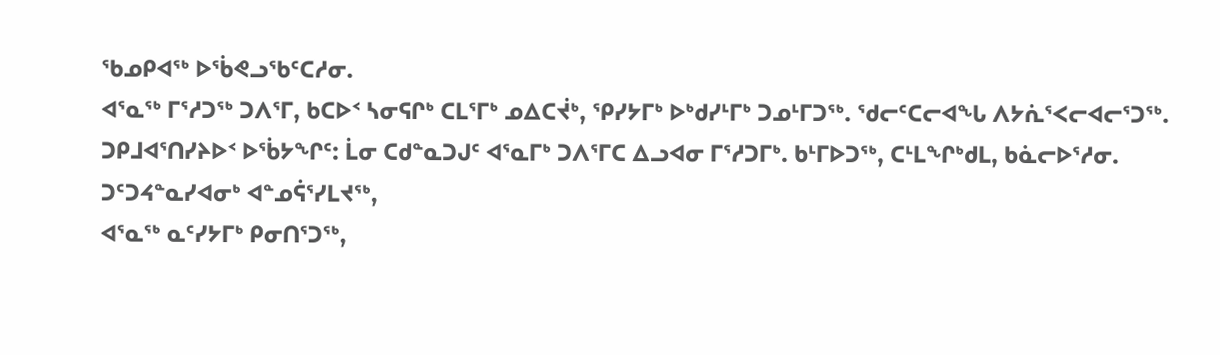ᖃᓄᑭᐊᖅ ᐅᖄᕙᓗᖃᑦᑕᓱᓂ.
ᐊᕐᓇᖅ ᒥᕐᓱᑐᖅ ᑐᐱᕐᒥ, ᑲᑕᐅᑉ ᓴᓂᕋᒋᒃ ᑕᒪᕐᒥᒃ ᓄᐃᑕᔫᒃ, ᕿᓯᔭᒥᒃ ᐅᒃᑯᓯᒻᒥᒃ ᑐᓄᒻᒥᑐᖅ. ᖁᓕᑦᑕᓕᐊᖓ ᐱᔭᕇᕐᐸᓕᐊᓕᕐᑐᖅ.
ᑐᑭᒧᐊᕐᑎᓯᔨᐅᑉ ᐅᖄᔭᖏᑦ: ᒫᓂ ᑕᑯᓐᓇᑐᒍᑦ ᐊᕐᓇᒥᒃ ᑐᐱᕐᒥᑕ ᐃᓗᐊᓂ ᒥᕐᓱᑐᒥᒃ. ᑲᒻᒥᐅᑐᖅ, ᑕᒻᒪᖏᒃᑯᒪ, ᑲᓈᓕᐅᕐᓱᓂ. ᑐᑦᑐᔦᓐᓇᓯᐊᓂᒃ ᐊᓐᓄᕌᕐᓯᒪᔪᖅ,
ᐊᕐᓇᖅ ᓇᑦᓯᔭᒥᒃ ᑭᓂᑎᕐᑐᖅ,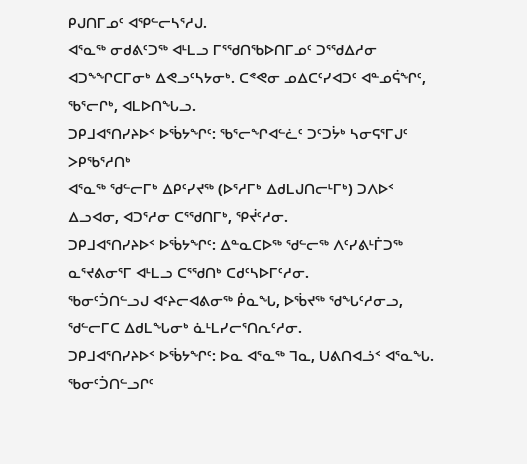ᑭᒍᑎᒥᓄᑦ ᐊᕿᓪᓕᓴᕐᓱᒍ.
ᐊᕐᓇᖅ ᓂᑯᕕᑦᑐᖅ ᐊᒻᒪᓗ ᒥᕐᖁᑎᖃᐅᑎᒥᓄᑦ ᑐᕐᖁᐃᓱᓂ ᐊᑐᖕᖏᑕᒥᓂᒃ ᐃᕙᓗᑦᓴᔭᓂᒃ. ᑕᕝᕙᓂ ᓄᐃᑕᑦᓯᐊᑐᑦ ᐊᓐᓄᕌᖏᑦ, ᖃᕐᓕᒋᒃ, ᐊᒪᐅᑎᖓᓗ.
ᑐᑭᒧᐊᕐᑎᓯᔨᐅᑉ ᐅᖄᔭᖏᑦ: ᖃᕐᓕᖏᐊᓪᓛᑦ ᑐᑦᑐᔮᒃ ᓴᓂᕋᕐᒥᒍᑦ ᐳᑭᖃᕐᓱᑎᒃ
ᐊᕐᓇᖅ ᖁᓪᓕᒥᒃ ᐃᑭᑦᓯᔪᖅ (ᐅᕐᓱᒥᒃ ᐃᑯᒪᒍᑎᓕᒻᒥᒃ) ᑐᐱᐅᑉ ᐃᓗᐊᓂ, ᐊᑐᕐᓱᓂ ᑕᕐᖁᑎᒥᒃ, ᕿᔫᑦᓱᓂ.
ᑐᑭᒧᐊᕐᑎᓯᔨᐅᑉ ᐅᖄᔭᖏᑦ: ᐃᓐᓇᑕᐅᖅ ᖁᓪᓕᖅ ᐱᑦᓯᕕᒻᒦᑐᖅ ᓇᕐᔪᕕᓂᕐᒥ ᐊᒻᒪᓗ ᑕᕐᖁᑎᒃ ᑕᑯᑦᓴᐅᒥᑦᓱᓂ.
ᖃᓂᑦᑑᑎᓪᓗᒍ ᐊᑦᔨᓕᐊᕕᓂᖅ ᑮᓇᖓ, ᐅᖄᔪᖅ ᖁᖓᑦᓱᓂᓗ, ᖁᓪᓕᒥᑕ ᐃᑯᒪᖓᓂᒃ ᓈᒻᒪᓯᓕᕐᑎᕆᑦᓱᓂ.
ᑐᑭᒧᐊᕐᑎᓯᔨᐅᑉ ᐅᖄᔭᖏᑦ: ᐅᓇ ᐊᕐᓇᖅ ᒣᓇ, ᑌᕕᑎᐊᓘᑉ ᐊᕐᓇᖓ.
ᖃᓂᑦᑑᑎᓪᓗᒋᑦ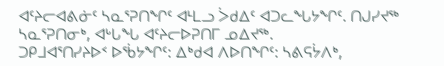ᐊᑦᔨᓕᐊᕕᓃᑦ ᓴᓇᕐᕈᑎᖏᑦ ᐊᒻᒪᓗ ᐴᑯᐃᑦ ᐊᑐᓚᖓᔭᖏᑦ. ᑎᒍᓯᔪᖅ ᓴᓇᕐᕈᑎᓂᒃ, ᐊᒡᒐᖓ ᐊᑦᔨᓕᐅᕈᑎᒥ ᓄᐃᔪᖅ.
ᑐᑭᒧᐊᕐᑎᓯᔨᐅᑉ ᐅᖄᔭᖏᑦ: ᐃᒃᑯᐊ ᐱᐅᑎᖏᑦ: ᓴᕕᕋᔮᐱᒃ,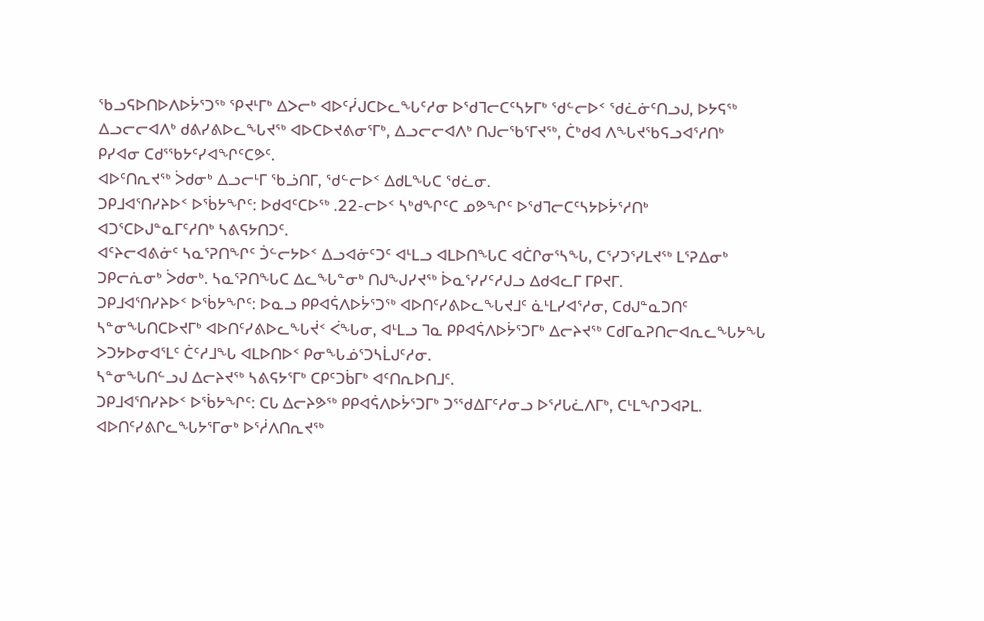ᖃᓗᕋᐅᑎᐅᐱᐅᔮᕐᑐᖅ ᕿᔪᒻᒥᒃ ᐃᐳᓕᒃ ᐊᐅᑦᓰᒍᑕᐅᓚᖓᑦᓱᓂ ᐅᖁᒣᓕᑕᑦᓴᔭᒥᒃ ᖁᓪᓕᐅᑉ ᖁᓛᓃᑦᑎᓗᒍ, ᐅᔭᕋᖅ ᐃᓗᓕᓕᐊᐱᒃ ᑯᕕᓯᕕᐅᓚᖓᔪᖅ ᐊᐅᑕᐅᔪᕕᓂᕐᒥᒃ, ᐃᓗᓕᓕᐊᐱᒃ ᑎᒍᓕᖃᕐᒥᔪᖅ, ᑖᒃᑯᐊ ᐱᖓᔪᖃᕋᓗᐊᕐᓱᑎᒃ ᑭᓯᐊᓂ ᑕᑯᕐᖃᔭᑦᓯᐊᖏᑦᑕᕗᑦ.
ᐊᐅᑦᑎᕆᔪᖅ ᐴᑯᓂᒃ ᐃᓗᓕᒻᒥ ᖃᓘᑎᒥ, ᖁᓪᓕᐅᑉ ᐃᑯᒪᖓᑕ ᖁᓛᓂ.
ᑐᑭᒧᐊᕐᑎᓯᔨᐅᑉ ᐅᖄᔭᖏᑦ: ᐅᑯᐊᑦᑕᐅᖅ .22-ᓕᐅᑉ ᓴᒃᑯᖏᑦᑕ ᓄᕗᖏᑦ ᐅᖁᒣᓕᑕᑦᓴᔭᐅᔮᕐᓱᑎᒃ ᐊᑐᕐᑕᐅᒍᓐᓇᒥᑦᓱᑎᒃ ᓴᕕᕋᔭᑎᑐᑦ.
ᐊᑦᔨᓕᐊᕕᓃᑦ ᓴᓇᕐᕈᑎᖏᑦ ᑑᓪᓕᔭᐅᑉ ᐃᓗᐊᓃᑦᑐᑦ ᐊᒻᒪᓗ ᐊᒪᐅᑎᖓᑕ ᐊᑖᒋᓂᕐᓴᖓ, ᑕᕐᓯᑐᕐᓯᒪᔪᖅ ᒪᕐᕈᐃᓂᒃ ᑐᑭᓕᕇᓂᒃ ᐴᑯᓂᒃ. ᓴᓇᕐᕈᑎᖓᑕ ᐃᓚᖓᓐᓂᒃ ᑎᒍᖑᓯᔪᖅ ᐆᓇᕐᓯᓯᑦᓱᒍᓗ ᐃᑯᐊᓚᒥ ᒥᑭᔪᒥ.
ᑐᑭᒧᐊᕐᑎᓯᔨᐅᑉ ᐅᖄᔭᖏᑦ: ᐅᓇᓗ ᑭᑭᐊᕌᐱᐅᔮᕐᑐᖅ ᐊᐅᑎᑦᓯᕕᐅᓚᖓᔪᒧᑦ ᓈᒻᒪᓯᐊᕐᓱᓂ, ᑕᑯᒍᓐᓇᑐᑎᑦ ᓴᓐᓂᖓᑎᑕᐅᔪᒥᒃ ᐊᐅᑎᑦᓯᕕᐅᓚᖓᔫᑉ ᐹᖓᓂ, ᐊᒻᒪᓗ ᒣᓇ ᑭᑭᐊᕌᐱᐅᔮᕐᑐᒥᒃ ᐃᓕᔨᔪᖅ ᑕᑯᒥᓇᕈᑎᓕᐊᕆᓚᖓᔭᖓ ᐳᑐᔭᐅᓂᐊᕐᒪᑦ ᑖᑦᓱᒧᖓ ᐊᒪᐅᑎᐅᑉ ᑭᓂᖓᓅᕐᑐᓴᒫᒍᑦᓱᓂ.
ᓴᓐᓂᖓᑎᓪᓗᒍ ᐃᓕᔨᔪᖅ ᓴᕕᕋᔭᕐᒥᒃ ᑕᑭᑦᑐᑳᒥᒃ ᐊᑦᑎᕆᐅᑎᒧᑦ.
ᑐᑭᒧᐊᕐᑎᓯᔨᐅᑉ ᐅᖄᔭᖏᑦ: ᑕᒐ ᐃᓕᔨᕗᖅ ᑭᑭᐊᕌᐱᐅᔮᕐᑐᒥᒃ ᑐᕐᖁᐃᒥᑦᓱᓂᓗ ᐅᕐᓱᒐᓛᐱᒥᒃ, ᑕᒻᒪᖏᑐᐊᕈᒪ. ᐊᐅᑎᑦᓯᕕᒋᓚᖓᔭᕐᒥᓂᒃ ᐅᕐᓲᐱᑎᕆᔪᖅ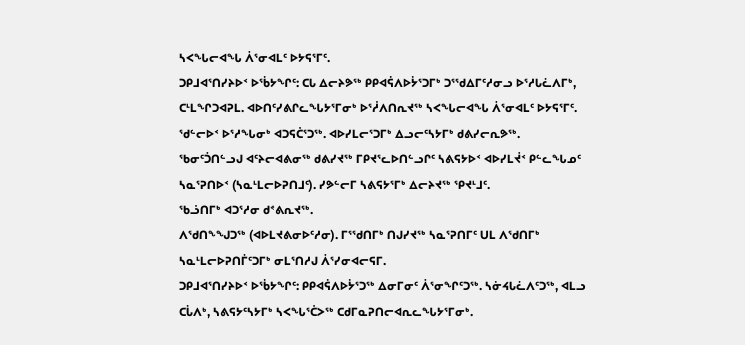ᓴᐸᖓᓕᐊᖓ ᐲᕐᓂᐊᒪᑦ ᐅᔭᕋᕐᒥᑦ.
ᑐᑭᒧᐊᕐᑎᓯᔨᐅᑉ ᐅᖄᔭᖏᑦ: ᑕᒐ ᐃᓕᔨᕗᖅ ᑭᑭᐊᕌᐱᐅᔮᕐᑐᒥᒃ ᑐᕐᖁᐃᒥᑦᓱᓂᓗ ᐅᕐᓱᒐᓛᐱᒥᒃ, ᑕᒻᒪᖏᑐᐊᕈᒪ. ᐊᐅᑎᑦᓯᕕᒋᓚᖓᔭᕐᒥᓂᒃ ᐅᕐᓲᐱᑎᕆᔪᖅ ᓴᐸᖓᓕᐊᖓ ᐲᕐᓂᐊᒪᑦ ᐅᔭᕋᕐᒥᑦ. ᖁᓪᓕᐅᑉ ᐅᕐᓱᖓᓂᒃ ᐊᑐᕋᑖᕐᑐᖅ. ᐊᐅᓯᒪᓕᕐᑐᒥᒃ ᐃᓗᓕᑦᓴᔭᒥᒃ ᑯᕕᓯᓕᕆᕗᖅ.
ᖃᓂᑦᑑᑎᓪᓗᒍ ᐊᑦᔨᓕᐊᕕᓂᖅ ᑯᕕᓯᔪᖅ ᒥᑭᔪᕐᓚᐅᑎᓪᓗᒋᑦ ᓴᕕᕋᔭᐅᑉ ᐊᐅᓯᒪᔫᑉ ᑭᓪᓚᖓᓄᑦ ᓴᓇᕐᕈᑎᐅᑉ (ᓴᓇᒻᒪᓕᐅᕈᑎᒧᑦ). ᓯᕗᓪᓕᒥ ᓴᕕᕋᔭᕐᒥᒃ ᐃᓕᔨᔪᖅ ᕿᔪᒻᒧᑦ.
ᖃᓘᑎᒥᒃ ᐊᑐᕐᓱᓂ ᑯᕝᕕᕆᔪᖅ.
ᐱᖁᑎᖕᖑᑐᖅ (ᐊᐅᒪᔪᕕᓂᐅᑦᓱᓂ). ᒥᕐᖁᑎᒥᒃ ᑎᒍᓯᔪᖅ ᓴᓇᕐᕈᑎᒥᑦ ᑌᒪ ᐱᖁᑎᒥᒃ ᓴᓇᒻᒪᓕᐅᕈᑎᒦᑦᑐᒥᒃ ᓂᒪᕐᑎᓱᒍ ᐲᕐᓯᓂᐊᓕᕋᒥ.
ᑐᑭᒧᐊᕐᑎᓯᔨᐅᑉ ᐅᖄᔭᖏᑦ: ᑭᑭᐊᕌᐱᐅᔮᕐᑐᖅ ᐃᓂᒥᓂᑦ ᐲᕐᓂᖏᑦᑐᖅ. ᓴᓃᔦᒐᓛᐱᑦᑐᖅ, ᐊᒪᓗ ᑕᒑᐱᒃ, ᓴᕕᕋᔭᑦᓴᔭᒥᒃ ᓴᐸᖓᕐᑖᐳᖅ ᑕᑯᒥᓇᕈᑎᓕᐊᕆᓚᖓᔭᕐᒥᓂᒃ.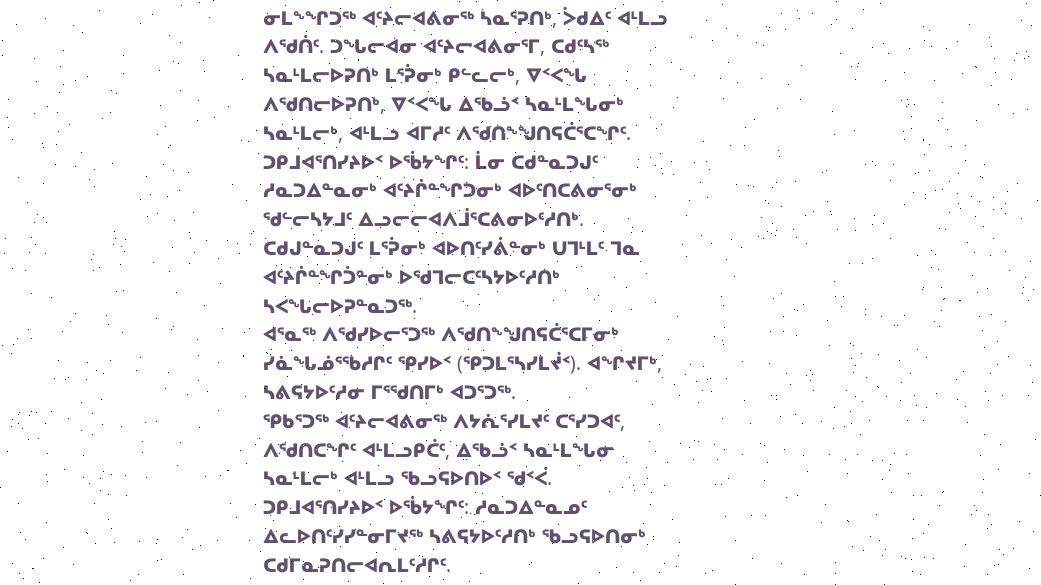ᓂᒪᖕᖏᑐᖅ ᐊᑦᔨᓕᐊᕕᓂᖅ ᓴᓇᕐᕈᑎᒃ, ᐴᑯᐃᑦ ᐊᒻᒪᓗ ᐱᖁᑏᑦ. ᑐᖓᓕᐊᓂ ᐊᑦᔨᓕᐊᕕᓂᕐᒥ, ᑕᑯᑦᓴᖅ ᓴᓇᒻᒪᓕᐅᕈᑎᒃ ᒪᕐᕉᓂᒃ ᑭᓪᓚᓕᒃ, ᐁᑉᐸᖓ ᐱᖁᑎᓕᐅᕈᑎᒃ, ᐁᑉᐸᖓ ᐃᖃᓘᑉ ᓴᓇᒻᒪᖓᓂᒃ ᓴᓇᒻᒪᓕᒃ, ᐊᒻᒪᓗ ᐊᒥᓱᑦ ᐱᖁᑎᖕᖑᑎᕋᑖᕐᑕᖏᑦ.
ᑐᑭᒧᐊᕐᑎᓯᔨᐅᑉ ᐅᖄᔭᖏᑦ: ᒫᓂ ᑕᑯᓐᓇᑐᒍᑦ ᓱᓇᑐᐃᓐᓇᓂᒃ ᐊᑦᔨᒌᓐᖏᑐᓂᒃ ᐊᐅᑦᑎᑕᕕᓂᕐᓂᒃ ᖁᓪᓕᓴᔭᒧᑦ ᐃᓗᓕᓕᐊᐱᒨᕐᑕᕕᓂᐅᑦᓱᑎᒃ. ᑕᑯᒍᓐᓇᑐᒍᑦ ᒪᕐᕉᓂᒃ ᐊᐅᑎᑦᓯᕖᓐᓂᒃ ᑌᒣᒻᒪᑦ ᒣᓇ ᐊᑦᔨᒌᓐᖏᑑᓐᓂᒃ ᐅᖁᒣᓕᑕᑦᓴᔭᐅᑦᓱᑎᒃ ᓴᐸᖓᓕᐅᕈᓐᓇᑐᖅ.
ᐊᕐᓇᖅ ᐱᖁᓯᐅᓕᕐᑐᖅ ᐱᖁᑎᖕᖑᑎᕋᑖᕐᑕᒥᓂᒃ ᓯᓈᖓᓅᕐᖃᓱᒋᑦ ᕿᓯᐅᑉ (ᕿᑐᒪᕐᓴᓯᒪᔫᑉ). ᐊᖏᔪᒥᒃ, ᓴᕕᕋᔭᐅᑦᓱᓂ ᒥᕐᖁᑎᒥᒃ ᐊᑐᕐᑐᖅ.
ᕿᑲᕐᑐᖅ ᐊᑦᔨᓕᐊᕕᓂᖅ ᐱᔭᕇᕐᓯᒪᔪᑦ ᑕᕐᓯᑐᐊᑦ, ᐱᖁᑎᑕᖏᑦ ᐊᒻᒪᓗᑭᑖᑦ, ᐃᖃᓘᑉ ᓴᓇᒻᒪᖓᓂ ᓴᓇᒻᒪᓕᒃ ᐊᒻᒪᓗ ᖃᓗᕋᐅᑎᐅᑉ ᖁᑉᐹ.
ᑐᑭᒧᐊᕐᑎᓯᔨᐅᑉ ᐅᖄᔭᖏᑦ: ᓱᓇᑐᐃᓐᓇᓄᑦ ᐃᓚᐅᑎᑦᓯᓯᓐᓂᒥᔪᖅ ᓴᕕᕋᔭᐅᑦᓱᑎᒃ ᖃᓗᕋᐅᑎᓂᒃ ᑕᑯᒥᓇᕈᑎᓕᐊᕆᒪᑦᓱᒋᑦ.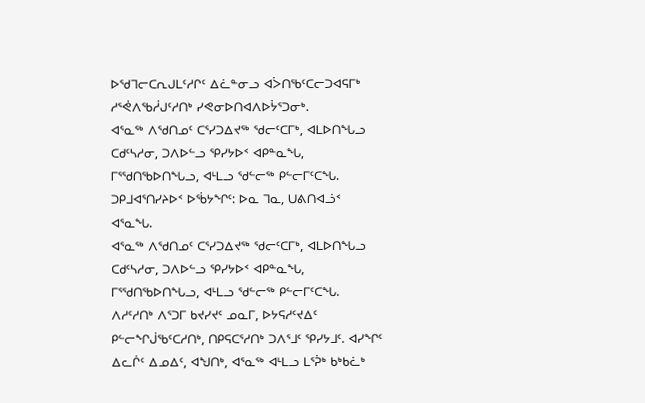ᐅᖁᒣᓕᑕᕆᒍᒪᑦᓱᒋᑦ ᐃᓛᓐᓂᓗ ᐊᐴᑎᖃᑦᑕᓕᑐᐊᕋᒥᒃ ᓱᕐᕚᐱᖃᓲᒍᑦᓱᑎᒃ ᓯᕙᓂᐅᑎᐊᐱᐅᔮᕐᑐᓂᒃ.
ᐊᕐᓇᖅ ᐱᖁᑎᓄᑦ ᑕᕐᓯᑐᐃᔪᖅ ᖁᓕᑦᑕᒥᒃ, ᐊᒪᐅᑎᖓᓗ ᑕᑯᑦᓴᓱᓂ, ᑐᐱᐅᓪᓗ ᕿᓯᔭᐅᑉ ᐊᑭᓐᓇᖓ, ᒥᕐᖁᑎᖃᐅᑎᖓᓗ, ᐊᒻᒪᓗ ᖁᓪᓕᖅ ᑭᓪᓕᒥᑦᑕᖓ.
ᑐᑭᒧᐊᕐᑎᓯᔨᐅᑉ ᐅᖄᔭᖏᑦ: ᐅᓇ ᒣᓇ, ᑌᕕᑎᐊᓘᑉ ᐊᕐᓇᖓ.
ᐊᕐᓇᖅ ᐱᖁᑎᓄᑦ ᑕᕐᓯᑐᐃᔪᖅ ᖁᓕᑦᑕᒥᒃ, ᐊᒪᐅᑎᖓᓗ ᑕᑯᑦᓴᓱᓂ, ᑐᐱᐅᓪᓗ ᕿᓯᔭᐅᑉ ᐊᑭᓐᓇᖓ, ᒥᕐᖁᑎᖃᐅᑎᖓᓗ, ᐊᒻᒪᓗ ᖁᓪᓕᖅ ᑭᓪᓕᒥᑦᑕᖓ.
ᐱᓱᑦᓱᑎᒃ ᐱᕐᑐᒥ ᑲᔪᓯᔪᑦ ᓄᓇᒥ, ᐅᔭᕋᓱᑦᔪᐃᑦ ᑭᓪᓕᖏᒎᖃᑦᑕᓱᑎᒃ, ᑎᑭᕋᑕᕐᓱᑎᒃ ᑐᐱᕐᒧᑦ ᕿᓯᔭᒧᑦ. ᐊᓯᖏᑦ ᐃᓚᒌᑦ ᐃᓄᐃᑦ, ᐊᖑᑎᒃ, ᐊᕐᓇᖅ ᐊᒻᒪᓗ ᒪᕐᕉᒃ ᑲᒃᑲᓛᒃ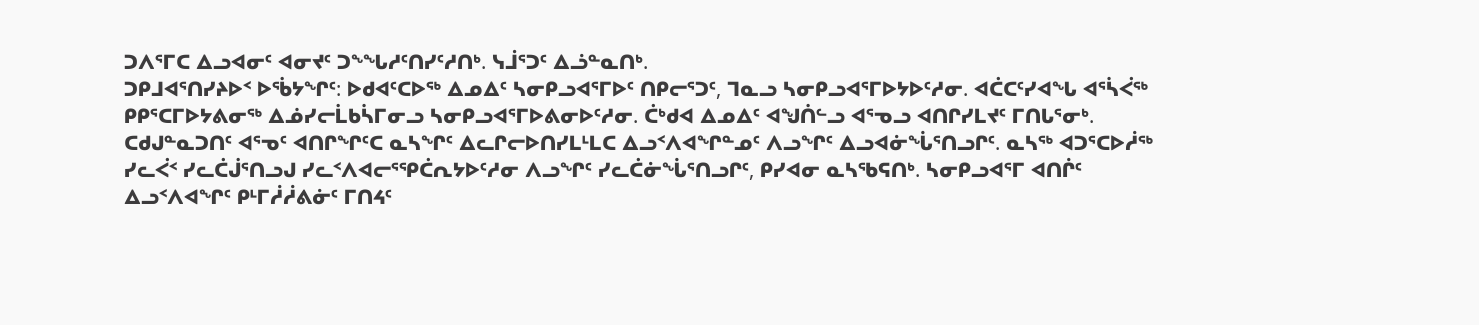ᑐᐱᕐᒥᑕ ᐃᓗᐊᓂᑦ ᐊᓂᔪᑦ ᑐᖕᖓᓱᑦᑎᓯᑦᓱᑎᒃ. ᓭᒨᕐᑐᑦ ᐃᓘᓐᓇᑎᒃ.
ᑐᑭᒧᐊᕐᑎᓯᔨᐅᑉ ᐅᖄᔭᖏᑦ: ᐅᑯᐊᑦᑕᐅᖅ ᐃᓄᐃᑦ ᓴᓂᑭᓗᐊᕐᒥᐅᑦ ᑎᑭᓕᕐᑐᑦ, ᒣᓇᓗ ᓴᓂᑭᓗᐊᕐᒥᐅᔭᐅᑦᓱᓂ. ᐊᑖᑕᑦᓯᐊᖓ ᐊᕐᓵᐹᖅ ᑭᑭᕐᑕᒥᐅᔭᕕᓂᖅ ᐃᓅᓯᓕᒫᑲᓵᒥᓂᓗ ᓴᓂᑭᓗᐊᕐᒥᐅᕕᓂᐅᑦᓱᓂ. ᑖᒃᑯᐊ ᐃᓄᐃᑦ ᐊᖑᑏᓪᓗ ᐊᕐᓀᓗ ᐊᑎᒋᓯᒪᔪᑦ ᒥᑎᒐᕐᓂᒃ. ᑕᑯᒍᓐᓇᑐᑎᑦ ᐊᕐᓀᑦ ᐊᑎᒋᖏᑦᑕ ᓇᓴᖏᑦ ᐃᓚᒋᓕᐅᑎᓯᒪᒻᒪᑕ ᐃᓗᑉᐱᐊᖏᓐᓄᑦ ᐱᓗᖏᑦ ᐃᓗᐊᓃᖔᕐᑎᓗᒋᑦ. ᓇᓴᖅ ᐊᑐᕐᑕᐅᓲᖅ ᓯᓚᐹᑉ ᓯᓚᑖᒎᕐᑎᓗᒍ ᓯᓚᑉᐱᐊᓕᕐᕿᑖᕆᔭᐅᑦᓱᓂ ᐱᓗᖏᑦ ᓯᓚᑖᓃᖔᕐᑎᓗᒋᑦ, ᑭᓯᐊᓂ ᓇᓴᖃᕋᑎᒃ. ᓴᓂᑭᓗᐊᕐᒥ ᐊᑎᒌᑦ ᐃᓗᑉᐱᐊᖏᑦ ᑭᒻᒥᓲᓲᕕᓃᑦ ᒥᑎᔦᑦ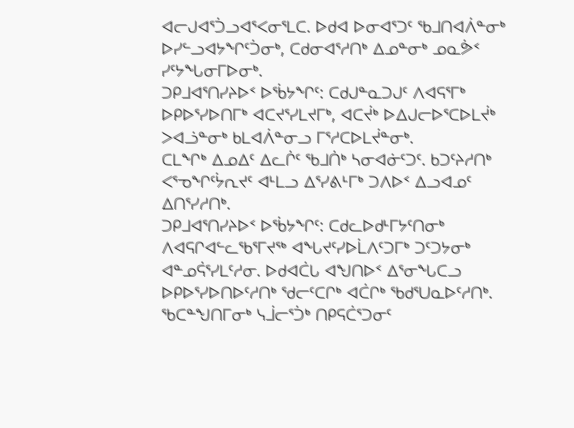ᐊᓕᒍᐊᕐᑑᓗᐊᕐᐸᓂᕐᒪᑕ. ᐅᑯᐊ ᐅᓂᐊᕐᑐᑦ ᖃᒧᑎᐊᐲᓐᓂᒃ ᐅᓯᓪᓗᐊᔭᖏᑦᑑᓂᒃ, ᑕᑯᓂᐊᕐᓱᑎᒃ ᐃᓄᓐᓂᒃ ᓄᓇᕘᑉ ᓯᑦᔭᖓᓂᒥᐅᓂᒃ.
ᑐᑭᒧᐊᕐᑎᓯᔨᐅᑉ ᐅᖄᔭᖏᑦ: ᑕᑯᒍᓐᓇᑐᒍᑦ ᐱᐊᕋᕐᒥᒃ ᐅᑭᐅᕐᓯᐅᑎᒥᒃ ᐊᑕᔪᕐᓯᒪᔪᒥᒃ, ᐊᑕᔫᒃ ᐅᐃᒍᓕᐅᕐᑕᐅᒪᔫᒃ ᐳᐊᓘᓐᓂᒃ ᑲᒪᐊᐲᓐᓂᓗ ᒥᕐᓱᑕᐅᒪᔫᓐᓂᒃ.
ᑕᒪᖏᒃ ᐃᓄᐃᑦ ᐃᓚᒌᑦ ᖃᒧᑏᒃ ᓴᓂᐊᓃᑦᑐᑦ. ᑲᑐᑦᔨᓱᑎᒃ ᐸᕐᓀᖏᑦᔮᕆᔪᑦ ᐊᒻᒪᓗ ᐃᕐᓯᕕᒻᒥᒃ ᑐᐱᐅᑉ ᐃᓗᐊᓄᑦ ᐃᑎᕐᓯᓱᑎᒃ.
ᑐᑭᒧᐊᕐᑎᓯᔨᐅᑉ ᐅᖄᔭᖏᑦ: ᑕᑯᓚᐅᑯᒻᒥᔭᑦᑎᓂᒃ ᐱᐊᕋᒋᐊᓪᓚᖃᕐᒥᔪᖅ ᐊᖓᔪᑦᓯᐅᒫᐱᑦᑐᒥᒃ ᑐᑦᑐᔭᓂᒃ ᐊᓐᓄᕌᕐᓯᒪᑦᓱᓂ. ᐅᑯᐊᑖᒐ ᐊᖑᑎᐅᑉ ᐃᕐᓂᖓᑕᓗ ᐅᑭᐅᕐᓯᐅᑎᐅᑦᓱᑎᒃ ᖁᓕᑦᑕᒋᒃ ᐊᑖᒋᒃ ᖃᑯᕐᑌᓇᐅᑦᓱᑎᒃ. ᖃᑕᓐᖑᑎᒥᓂᒃ ᓭᒨᓕᕐᑑᒃ ᑎᑭᕋᑖᕐᑐᓂᑦ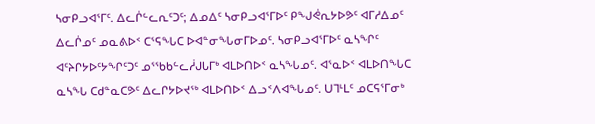ᓴᓂᑭᓗᐊᕐᒥᑦ. ᐃᓚᒌᓪᓚᕆᑦᑐᑦ; ᐃᓄᐃᑦ ᓴᓂᑭᓗᐊᕐᒥᐅᑦ ᑭᖑᕚᕆᔭᐅᕗᑦ ᐊᒥᓱᐃᓄᑦ ᐃᓚᒌᓄᑦ ᓄᓇᕕᐅᑉ ᑕᕐᕋᖓᑕ ᐅᐊᓐᓂᖓᓂᒥᐅᓄᑦ. ᓴᓂᑭᓗᐊᕐᒥᐅᑦ ᓇᓴᖏᑦ ᐊᑦᔨᒋᔭᐅᑦᔭᖏᑦᑐᑦ ᓄᕐᖃᑲᓪᓚᓲᒍᒐᒥᒃ ᐊᒪᐅᑎᐅᑉ ᓇᓴᖓᓄᑦ. ᐊᕐᓇᐅᑉ ᐊᒪᐅᑎᖓᑕ ᓇᓴᖓ ᑕᑯᓐᓇᑕᕗᑦ ᐃᓚᒋᔭᐅᔪᖅ ᐊᒪᐅᑎᐅᑉ ᐃᓗᑉᐱᐊᖓᓄᑦ. ᑌᒣᒻᒪᑦ ᓄᑕᕋᕐᒥᓂᒃ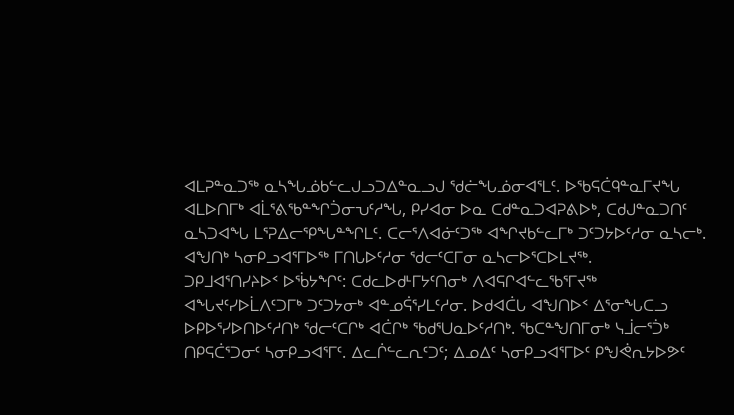ᐊᒪᕈᓐᓇᑐᖅ ᓇᓴᖓᓅᑲᓪᓚᒍᓗᑐᐃᓐᓇᓗᒍ ᖁᓖᖓᓅᓂᐊᕐᒪᑦ. ᐅᖃᕋᑖᑫᓐᓇᒥᔪᖓ ᐊᒪᐅᑎᒥᒃ ᐊᒫᕐᕕᖃᓐᖏᑑᓂᕃᑦᓱᖓ, ᑭᓯᐊᓂ ᐅᓇ ᑕᑯᓐᓇᑐᐊᕈᕕᐅᒃ, ᑕᑯᒍᓐᓇᑐᑎᑦ ᓇᓴᑐᐊᖓ ᒪᕐᕈᐃᓕᕿᖓᓐᖏᒪᑦ. ᑕᓕᕐᐱᐊᓃᑦᑐᖅ ᐊᖏᔪᑲᓪᓚᒥᒃ ᑐᑦᑐᔭᐅᑦᓱᓂ ᓇᓴᓕᒃ. ᐊᖑᑎᒃ ᓴᓂᑭᓗᐊᕐᒥᐅᖅ ᒥᑎᒐᐅᑦᓱᓂ ᖁᓕᑦᑕᒥᓂ ᓇᓴᓕᐅᕐᑕᐅᒪᔪᖅ.
ᑐᑭᒧᐊᕐᑎᓯᔨᐅᑉ ᐅᖄᔭᖏᑦ: ᑕᑯᓚᐅᑯᒻᒥᔭᑦᑎᓂᒃ ᐱᐊᕋᒋᐊᓪᓚᖃᕐᒥᔪᖅ ᐊᖓᔪᑦᓯᐅᒫᐱᑦᑐᒥᒃ ᑐᑦᑐᔭᓂᒃ ᐊᓐᓄᕌᕐᓯᒪᑦᓱᓂ. ᐅᑯᐊᑖᒐ ᐊᖑᑎᐅᑉ ᐃᕐᓂᖓᑕᓗ ᐅᑭᐅᕐᓯᐅᑎᐅᑦᓱᑎᒃ ᖁᓕᑦᑕᒋᒃ ᐊᑖᒋᒃ ᖃᑯᕐᑌᓇᐅᑦᓱᑎᒃ. ᖃᑕᓐᖑᑎᒥᓂᒃ ᓭᒨᓕᕐᑑᒃ ᑎᑭᕋᑖᕐᑐᓂᑦ ᓴᓂᑭᓗᐊᕐᒥᑦ. ᐃᓚᒌᓪᓚᕆᑦᑐᑦ; ᐃᓄᐃᑦ ᓴᓂᑭᓗᐊᕐᒥᐅᑦ ᑭᖑᕚᕆᔭᐅᕗᑦ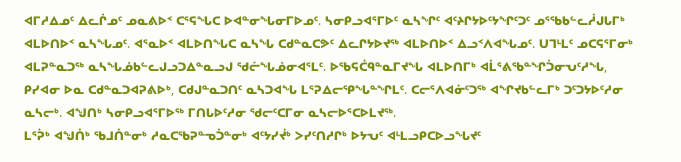ᐊᒥᓱᐃᓄᑦ ᐃᓚᒌᓄᑦ ᓄᓇᕕᐅᑉ ᑕᕐᕋᖓᑕ ᐅᐊᓐᓂᖓᓂᒥᐅᓄᑦ. ᓴᓂᑭᓗᐊᕐᒥᐅᑦ ᓇᓴᖏᑦ ᐊᑦᔨᒋᔭᐅᑦᔭᖏᑦᑐᑦ ᓄᕐᖃᑲᓪᓚᓲᒍᒐᒥᒃ ᐊᒪᐅᑎᐅᑉ ᓇᓴᖓᓄᑦ. ᐊᕐᓇᐅᑉ ᐊᒪᐅᑎᖓᑕ ᓇᓴᖓ ᑕᑯᓐᓇᑕᕗᑦ ᐃᓚᒋᔭᐅᔪᖅ ᐊᒪᐅᑎᐅᑉ ᐃᓗᑉᐱᐊᖓᓄᑦ. ᑌᒣᒻᒪᑦ ᓄᑕᕋᕐᒥᓂᒃ ᐊᒪᕈᓐᓇᑐᖅ ᓇᓴᖓᓅᑲᓪᓚᒍᓗᑐᐃᓐᓇᓗᒍ ᖁᓖᖓᓅᓂᐊᕐᒪᑦ. ᐅᖃᕋᑖᑫᓐᓇᒥᔪᖓ ᐊᒪᐅᑎᒥᒃ ᐊᒫᕐᕕᖃᓐᖏᑑᓂᕃᑦᓱᖓ, ᑭᓯᐊᓂ ᐅᓇ ᑕᑯᓐᓇᑐᐊᕈᕕᐅᒃ, ᑕᑯᒍᓐᓇᑐᑎᑦ ᓇᓴᑐᐊᖓ ᒪᕐᕈᐃᓕᕿᖓᓐᖏᒪᑦ. ᑕᓕᕐᐱᐊᓃᑦᑐᖅ ᐊᖏᔪᑲᓪᓚᒥᒃ ᑐᑦᑐᔭᐅᑦᓱᓂ ᓇᓴᓕᒃ. ᐊᖑᑎᒃ ᓴᓂᑭᓗᐊᕐᒥᐅᖅ ᒥᑎᒐᐅᑦᓱᓂ ᖁᓕᑦᑕᒥᓂ ᓇᓴᓕᐅᕐᑕᐅᒪᔪᖅ.
ᒪᕐᕉᒃ ᐊᖑᑏᒃ ᖃᒧᑏᓐᓂᒃ ᓱᓇᑕᖃᕈᓐᓀᑑᓐᓂᒃ ᐊᑦᔭᓯᔫᒃ ᐳᓯᑦᑎᓱᒋᒃ ᐅᔭᕃᑦ ᐊᒻᒪᓗᑭᑕᐅᓗᖓᔪᑦ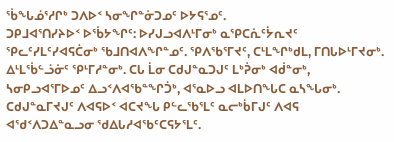ᖄᖓᓅᕐᓱᒋᒃ ᑐᐱᐅᑉ ᓴᓂᖏᓐᓃᑐᓄᑦ ᐅᔭᕋᕐᓄᑦ.
ᑐᑭᒧᐊᕐᑎᓯᔨᐅᑉ ᐅᖄᔭᖏᑦ: ᐅᓯᒍᓗᐊᐱᒻᒥᓂᒃ ᓇᕿᑕᕇᑦᔮᕆᔪᑦ ᕿᓚᑦᓯᒪᑦᓯᐊᕋᑖᓂᒃ ᖃᒧᑎᐊᐱᖏᓐᓄᑦ. ᕿᐱᖃᕐᒥᔪᑦ, ᑕᒻᒪᖏᒃᑯᒪ, ᒥᑎᒐᐅᒻᒥᔪᓂᒃ. ᐃᒻᒪᖄᓪᓘᓃᑦ ᕿᒻᒥᓱᓐᓂᒃ. ᑕᒐ ᒫᓂ ᑕᑯᒍᓐᓇᑐᒍᑦ ᒪᒃᕉᓂᒃ ᐊᑰᓐᓂᒃ, ᓴᓂᑭᓗᐊᕐᒥᐅᓄᑦ ᐃᓗᑉᐱᐊᖃᓐᖏᑑᒃ, ᐊᕐᓇᐅᓗ ᐊᒪᐅᑎᖓᑕ ᓇᓴᖓᓂᒃ. ᑕᑯᒍᓐᓇᒥᔪᒍᑦ ᐱᐊᕋᐅᑉ ᐊᑕᔪᖓ ᑭᓪᓚᖃᕐᒪᑦ ᓇᓕᒃᑳᒥᒍᑦ ᐱᐊᕋ ᐊᖁᑉᐱᑐᐃᓐᓇᓗᓂ ᖁᐃᒐᓱᐊᖃᑦᑕᕋᔭᕐᒪᑦ.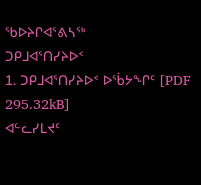ᖃᐅᔨᒋᐊᕐᕕᓴᖅ
ᑐᑭᒧᐊᕐᑎᓯᔨᐅᑉ
1. ᑐᑭᒧᐊᕐᑎᓯᔨᐅᑉ ᐅᖄᔭᖏᑦ [PDF 295.32kB]
ᐊᓪᓚᓯᒪᔪᑦ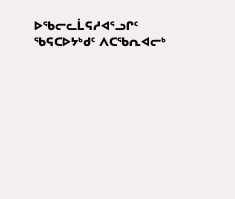ᐅᖃᓕᓚᒫᕋᓱᐊᕐᓗᒋᑦ ᖃᕋᑕᐅᔭᒃᑯᑦ ᐱᑕᖃᕆᐊᓕᒃ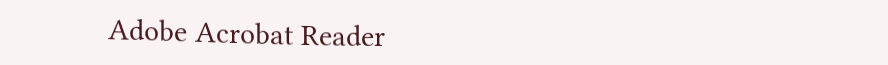Adobe Acrobat Reader